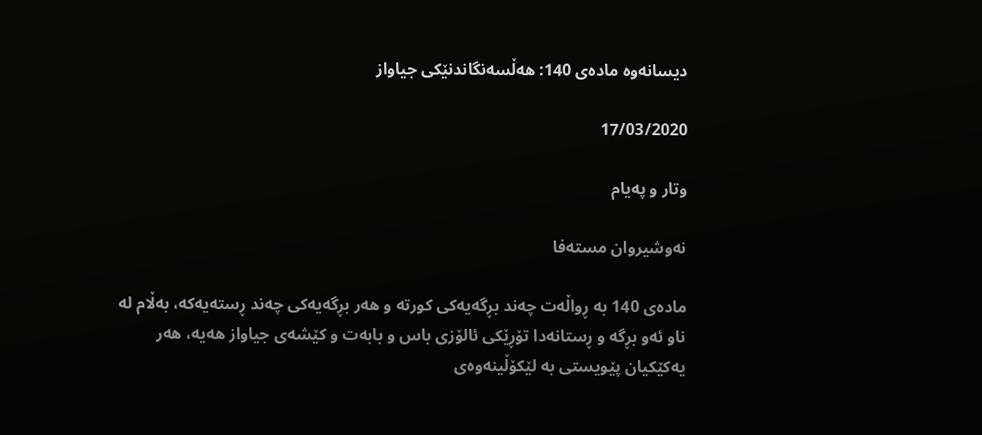دیسانه‌وه‌ ماده‌ی 140: هه‌ڵسه‌نگاندنێکی جیاواز

17/03/2020

وتار و پەیام

نه‌وشیروان مسته‌فا

ماده‌ی 140 به‌ ڕواڵه‌ت چه‌ند بڕگه‌یه‌کی کورته‌ و هه‌ر بڕگه‌یه‌کی چه‌ند ڕسته‌یه‌که‌، به‌ڵام له‌ ناو ئه‌و بڕگه‌ و ڕستانه‌دا تۆڕێکی ئالۆزی باس و بابه‌ت و کێشه‌ی جیاواز هه‌یه‌، هه‌ر یه‌کێکیان پێویستی به‌ لێکۆڵینه‌وه‌ی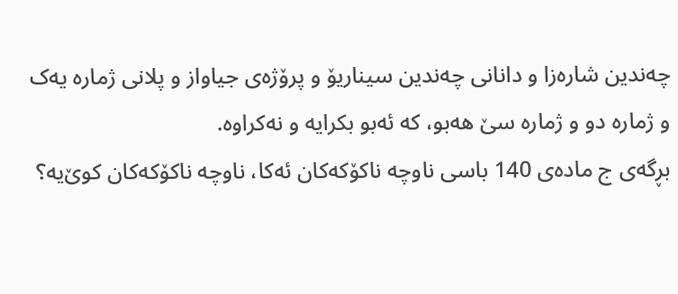چه‌ندین شاره‌زا و دانانی چه‌ندین سیناریۆ و پرۆژه‌ی جیاواز و پلانی ژماره‌ یه‌ک و ژماره‌ دو و ژماره‌ سێ هه‌بو، که‌ ئه‌بو بکرایه‌ و نه‌کراوه‌.
بڕگه‌ی ج ماده‌ی 140 باسی ناوچه‌ ناکۆکه‌کان ئه‌کا، ناوچه‌ ناکۆکه‌کان کوێ‌یه‌؟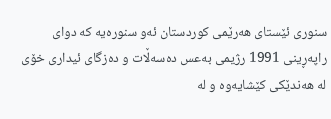سنوری ئێستای هه‌رێمی کوردستان ئه‌و سنوره‌یه‌ که‌ دوای راپه‌ڕینی 1991 رژیمی به‌عس ده‌سه‌ڵات و ده‌زگای ئیداری خۆی له‌ هه‌ندێکی کێشایه‌وه‌ و له‌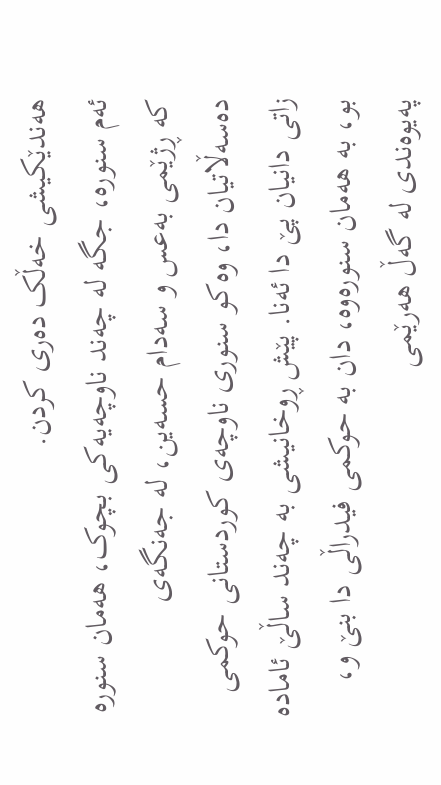هه‌ندێکیشی خه‌ڵک ده‌ری کردن.
ئه‌م سنوره‌، جگه‌ له‌ چه‌ند ناوچه‌یه‌کی بچوک، هه‌مان سنوره‌ که‌ ڕژێمی به‌عس و سه‌دام حسه‌ین، له‌ جه‌نگه‌ی ده‌سه‌ڵاتیان دا، وه‌کو سنوری ناوچه‌ی کوردستانی حوکمی زاتی دانیان پێ دا ئه‌نا. پێش ڕوخانیشی به‌ چه‌ند ساڵێ ئاماده‌ بو، به‌ هه‌مان سنوره‌وه‌، دان به‌ حوکمی فیدراڵی دا بنێ و، په‌یوه‌ندی له‌ گه‌ڵ هه‌رێمی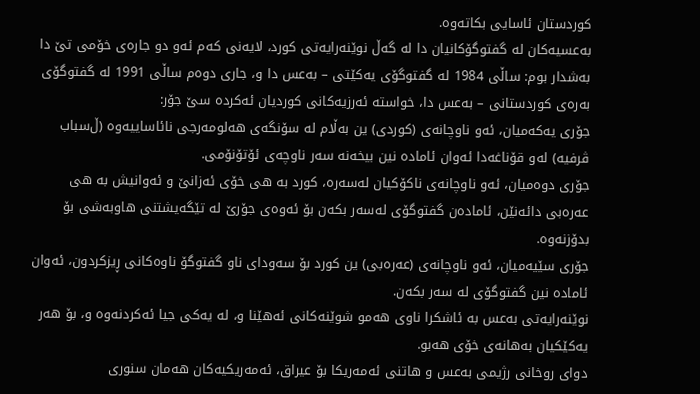کوردستان ئاسایی بکاته‌وه‌.
به‌عسیه‌کان له‌ گفتوگۆکانیان دا له‌ گه‌ڵ نوێنه‌رایه‌‌تی کورد، لایه‌نی که‌م ئه‌و دو جاره‌ی خۆمی تێ دا به‌شدار بوم: ساڵی 1984 له‌ گفتوگۆی یه‌کێتی – به‌عس دا و، جاری دوه‌م ساڵی 1991 له‌ گفتوگۆی به‌ره‌ی کوردستانی – به‌عس دا، خواسته‌ ئه‌رزیه‌کانی کوردیان ئه‌کرده‌ سێ جۆر:
جۆری یه‌که‌میان، ئه‌و ناوچانه‌ی (کوردی) ین به‌ڵام له‌ سۆنگه‌ی هه‌لومه‌رجی نائاساییه‌وه‌ (ڵ‌سباب ڤرفیه‌) له‌و قۆناغه‌دا ئه‌وان ئاماده‌ نین بیخه‌نه‌ سه‌ر ناوچه‌ی ئۆتۆنۆمی.
جۆری دوه‌میان، ئه‌و ناوچانه‌ی ناکۆکیان له‌سه‌ره، کورد به‌ هی خۆی ئه‌زانێ و ئه‌وانیش به‌ هی عه‌ره‌بی دائه‌نێن، ئاماده‌ن گفتوگۆی له‌سه‌ر بکه‌ن بۆ ئه‌وه‌ی جۆرێ له‌ تێگه‌یشتنی هاوبه‌شی بۆ بدۆزنه‌وه‌.
جۆری سێیه‌میان، ئه‌و ناوچانه‌ی (عه‌ره‌بی) ین کورد بۆ سه‌ودای ناو گفتوگۆ ناوه‌کانی ڕیزکردون، ئه‌وان ئاماده‌ نین گفتوگۆی له‌ سه‌ر بکه‌ن.
نوێنه‌رایه‌تی به‌عس به‌ ئاشکرا ناوی هه‌مو شوێنه‌کانی ئه‌هێنا و، له‌ یه‌کی جیا ئه‌کردنه‌وه‌ و، بۆ هه‌ر یه‌کێکیان به‌هانه‌ی خۆی هه‌بو.
دوای روخانی رژیمی به‌عس و هاتنی ئه‌مه‌ریکا بۆ عیراق، ئه‌مه‌ریکیه‌کان هه‌مان سنوری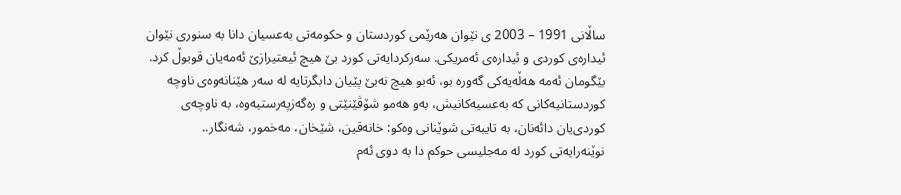ساڵانی 1991 – 2003 ی نێوان هه‌رێمی کوردستان و حکومه‌تی به‌عسیان دانا به‌ سنوری نێوان ئیداره‌ی کوردی و ئیداره‌ی ئه‌مریکی. سه‌رکردایه‌تی کورد بێ هیچ ئیعتیرازێ ئه‌مه‌یان قوبوڵ کرد. بێگومان ئه‌مه‌ هه‌ڵه‌یه‌کی گه‌وره‌ بو، ئه‌بو هیچ نه‌بێ پێیان دابگرتایه‌ له‌ سه‌ر هێنانه‌وه‌ی ناوچه‌ کوردستانیه‌کانی که‌ به‌عسیه‌کانیش، به‌و هه‌مو شۆڤێنێتی و ره‌گه‌زپه‌رستیه‌وه‌، به‌ ناوچه‌ی کوردی‌یان دائه‌نان، به‌ تایبه‌تی شوێنانی وه‌کو: خانه‌قین، شێخان، مه‌خمور، شه‌نگار.. نوێنه‌رایه‌تی کورد له‌ مه‌جلیسی حوکم دا به‌ دوی ئه‌م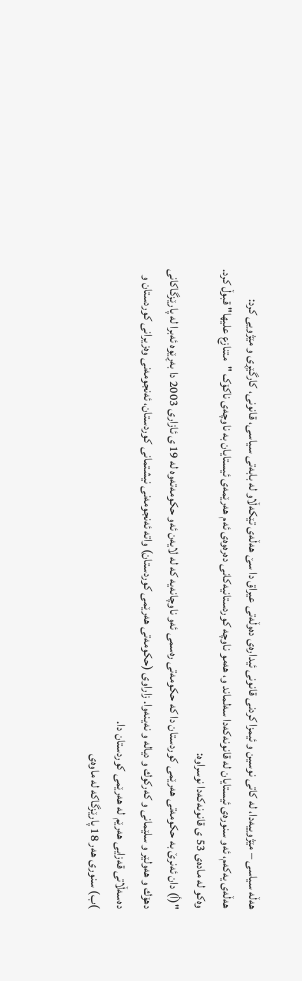هه‌ڵه‌ سیاسی – مێژوییه‌دا، له‌ کاتی نوسین و ئیمزا کردنی قانونی ئیداره‌ی ده‌وڵه‌تی عیراق دا سێ هه‌ڵه‌ی تێکه‌ڵاو له‌ بابه‌تی سیاسی، قانونی، کارگێڕی و مێژویی‌ کرد:
هه‌ڵه‌ی یه‌که‌م، ئه‌و سنوره‌ی ئیستایان له‌ قانونه‌که‌دا سه‌لماند و، هه‌مو ناوچه‌ کوردستانیه‌کانی ده‌ره‌وه‌ی ئه‌م هه‌رێمه‌ی ئیستایان به‌ ناوچه‌ی ناکۆک "متنازع علیها" قبوڵ کرد. وه‌کو له‌ ماده‌ی 53 ی قانونه‌که‌دا نوسراوه‌:
"(أ) دان ئه‌نرێ‌ به‌ حكومه‌تی‌ هه‌رێمی‌ كوردستان دا كه‌ حكومه‌تی‌ ره‌سمی‌ ئه‌و ناوچانه‌یه‌ كه‌ له‌ لایه‌ن ئه‌و حكومه‌ته‌وه‌ له‌ 19 ی‌ ئازاری‌ 2003 دا به‌ڕێوه‌ ئه‌برا له‌ پارێزگاكانی‌ دهۆك و هه‌ولێر و سلێمانی‌ و كه‌ركوك و دیاله‌ و نه‌ینه‌وا. زاراوی‌ (حكومه‌تی‌ هه‌رێمی‌ كوردستان) واته‌ ئه‌نجومه‌نی‌ نیشتمانی‌ كوردستان، ئه‌نجومه‌نی‌ وه‌زیرانی‌ كوردستان و ده‌سه‌ڵاتی‌ قه‌زایی‌ هه‌رێم له‌ هه‌رێمی‌ كوردستان دا.
)ب) سنوری‌ هه‌ر 18 پارێزگاكه‌ له‌ ماوه‌ی‌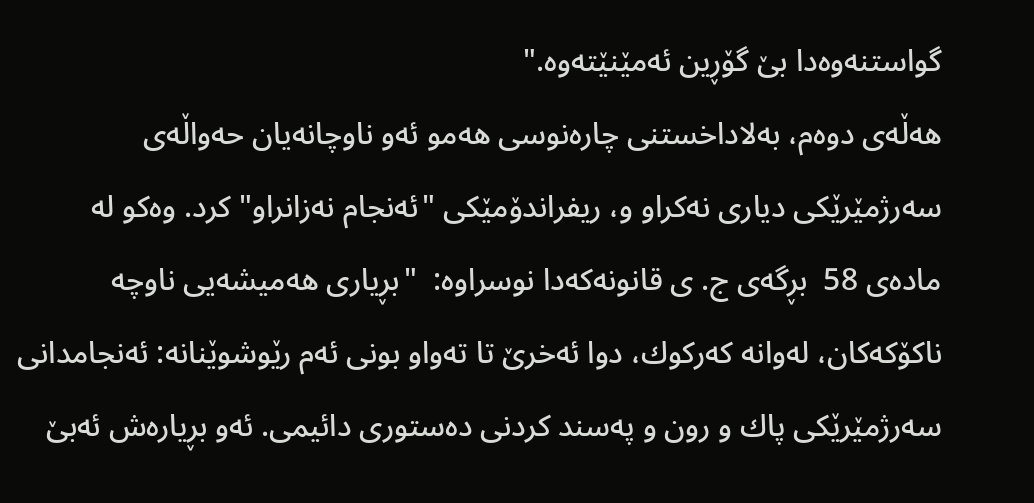گواستنه‌وه‌دا بێ‌ گۆڕین ئه‌مێنێته‌وه‌."
هه‌ڵه‌ی دوه‌م، به‌لاداخستنی چاره‌نوسی هه‌مو ئه‌و ناوچانه‌یان حه‌واڵه‌ی سه‌رژمێرێکی دیاری نه‌کراو و، ریفراندۆمێکی "ئه‌نجام نه‌زانراو" کرد. وه‌کو له‌ ماده‌ی 58  بڕگه‌ی ج. ی قانونه‌که‌دا نوسراوه‌:  "بڕیاری‌ هه‌میشه‌یی‌ ناوچه‌ ناكۆكه‌كان، له‌وانه‌ كه‌ركوك، دوا ئه‌خرێ‌ تا ته‌واو بونی‌ ئه‌م رێوشوێنانه‌: ئه‌نجامدانی‌ سه‌رژمێرێكی‌ پاك و رون و په‌سند كردنی‌ ده‌ستوری‌ دائیمی‌. ئه‌و بڕیاره‌ش ئه‌بێ‌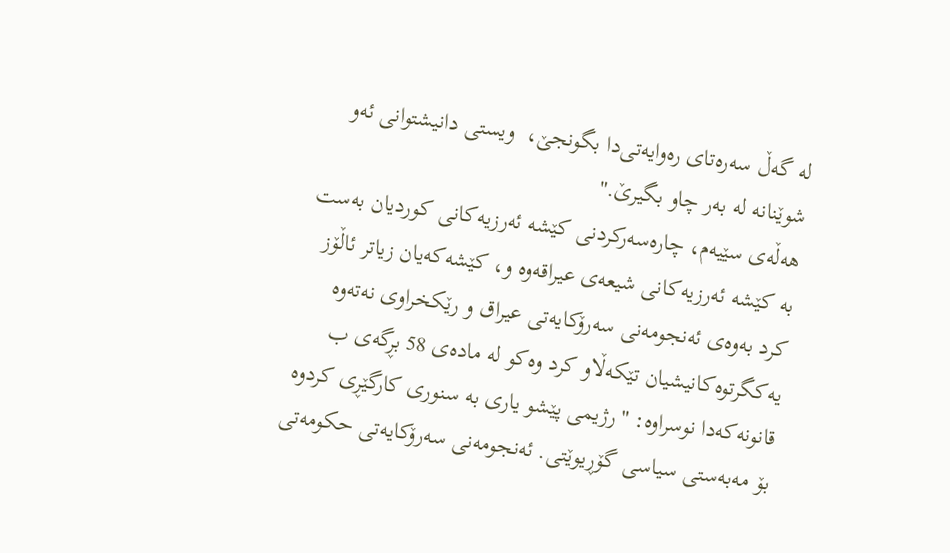له‌ گه‌ڵ‌ سه‌ره‌تای‌ ره‌وایه‌تی‌دا بگونجێ‌،  ویستی‌ دانیشتوانی‌ ئه‌و شوێنانه‌ له‌ به‌ر چاو بگیرێ‌."
هه‌ڵه‌ی سێیه‌م، چاره‌سه‌رکردنی کێشه‌ ئه‌رزیه‌کانی کوردیان به‌ست به‌ کێشه‌ ئه‌رزیه‌کانی شیعه‌ی عیراقه‌وه‌‌ و، کێشه‌که‌یان زیاتر ئاڵۆز کرد به‌وه‌ی ئه‌نجومه‌نی سه‌رۆکایه‌تی عیراق و رێکخراوی نه‌ته‌وه‌ یه‌کگرتوه‌کانیشیان تێکه‌ڵاو کرد وه‌کو له‌ ماده‌ی 58 بڕگه‌ی ب قانونه‌که‌دا نوسراوه‌: "رژیمی‌ پێشو یاری‌ به‌ سنوری‌ كارگێڕی‌ كردوه‌ بۆ مه‌به‌ستی‌ سیاسی‌ گۆڕیوێتی‌. ئه‌نجومه‌نی‌ سه‌رۆكایه‌تی‌ حكومه‌تی‌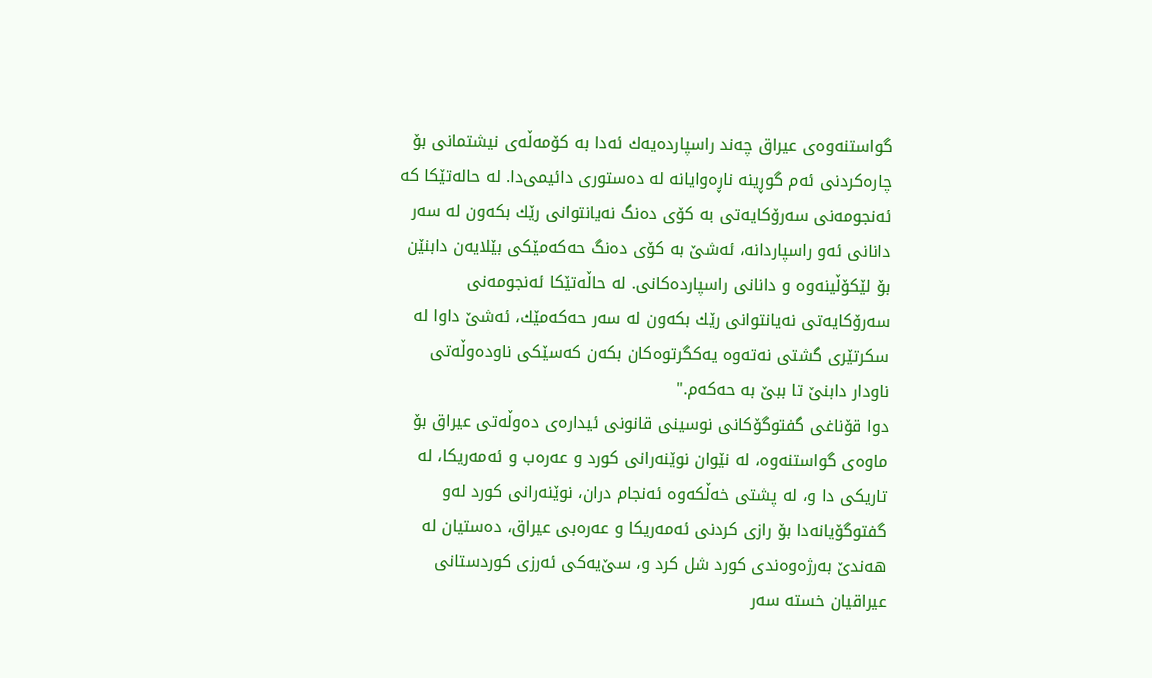گواستنه‌وه‌ی‌ عیراق چه‌ند راسپارده‌یه‌ك ئه‌دا به‌ كۆمه‌ڵه‌ی‌ نیشتمانی‌ بۆ چاره‌كردنی‌ ئه‌م گوڕینه‌ ناڕه‌وایانه‌ له‌ ده‌ستوری‌ دائیمی‌دا. له‌ حاله‌تێكا كه‌ ئه‌نجومه‌نی‌ سه‌رۆكایه‌تی‌ به‌ كۆی‌ ده‌نگ نه‌یانتوانی‌ رێك بكه‌ون له‌ سه‌ر دانانی‌ ئه‌و راسپاردانه‌، ئه‌شێ‌ به‌ كۆی‌ ده‌نگ حه‌كه‌مێكی‌ بێلایه‌ن دابنێن بۆ لێكۆڵینه‌وه‌ و دانانی‌ راسپارده‌كانی‌. له‌ حاڵه‌تێكا ئه‌نجومه‌نی‌ سه‌رۆكایه‌تی‌ نه‌یانتوانی‌ رێك بكه‌ون له‌ سه‌ر حه‌كه‌مێك، ئه‌شێ‌ داوا له‌ سكرتێری‌ گشتی‌ نه‌ته‌وه‌ یه‌كگرتوه‌كان بكه‌ن كه‌سێكی‌ ناوده‌وڵه‌تی‌ ناودار دابنێ‌ تا ببێ‌ به‌ حه‌كه‌م."
دوا قۆناغی گفتوگۆکانی نوسینی قانونی ئیداره‌ی ده‌وڵه‌تی عیراق بۆ ماوه‌ی گواستنه‌وه، له‌ نێوان نوێنه‌رانی کورد و عه‌ره‌ب و ئه‌مه‌ریکا،‌ له‌ تاریکی دا و، له‌ پشتی خه‌ڵکه‌وه‌ ئه‌نجام دران، نوێنه‌رانی کورد له‌و گفتوگۆیانه‌دا بۆ رازی کردنی ئه‌مه‌ریکا و عه‌ره‌بی عیراق، ده‌ستیان له‌ هه‌ندێ به‌رژه‌وه‌ندی کورد شل کرد و‌،‌ سێ‌یه‌کی ئه‌رزی کوردستانی عیراقیان خسته‌ سه‌ر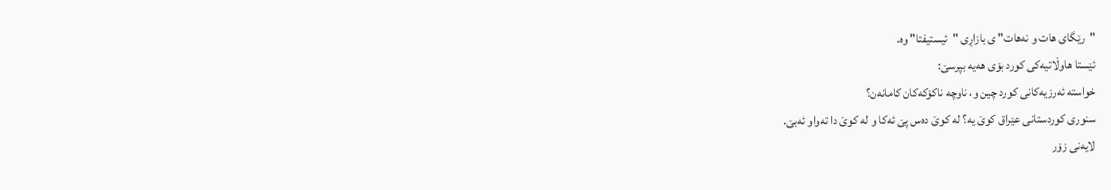"رێگای هات و نه‌هات" ی بازاڕی "ئیستیفتا" وه‌.
ئێستا هاوڵاتیه‌کی کورد بۆی هه‌یه‌ بپرسێ:
خواسته‌ ئه‌رزیه‌کانی کورد چین و، ناوچه‌ ناکۆکه‌کان کامانه‌ن؟
سنوری کوردستانی عێراق کوێ یه‌؟ له‌ کوێ ده‌س پێ ئه‌کا و له‌ کوێ دا ته‌واو ئه‌بێ.
لایه‌نی زۆر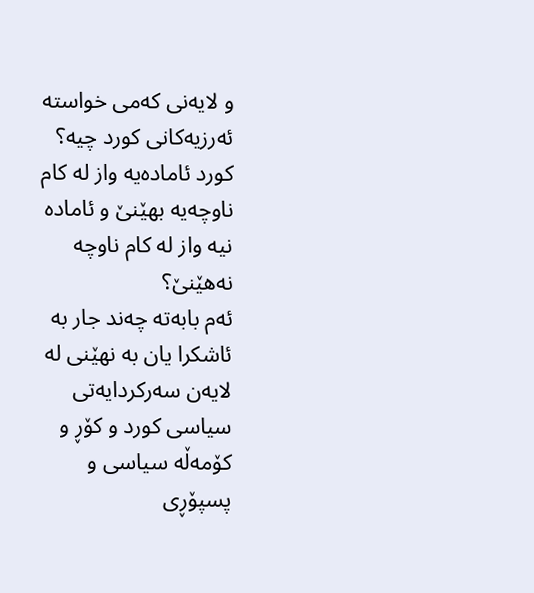و لایه‌نی که‌می خواسته‌ ئه‌رزیه‌کانی کورد چیه‌؟
کورد ئاماده‌یه‌ واز له‌ کام ناوچه‌یه‌ بهێنێ و ئاماده‌ نیه‌ واز له‌ کام ناوچه‌ نه‌هێنێ؟
ئه‌م بابه‌ته‌ چه‌ند جار به‌ ئاشکرا یان به‌ نهێنی له‌ لایه‌ن سه‌رکردایه‌تی سیاسی کورد و کۆڕ و کۆمه‌ڵه‌ سیاسی و پسپۆڕی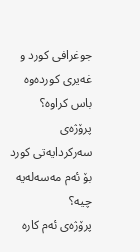جوغرافی کورد و غه‌یری کورده‌وه‌ باس کراوه‌؟
پرۆژه‌ی سه‌رکردایه‌تی کورد بۆ ئه‌م مه‌سه‌له‌یه‌ چیه‌؟
پرۆژه‌ی ئه‌م کاره‌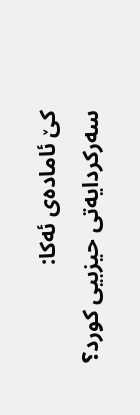کێ ئاماده‌ی ئه‌کا: سه‌رکردایه‌تی حیزبیی کورد؟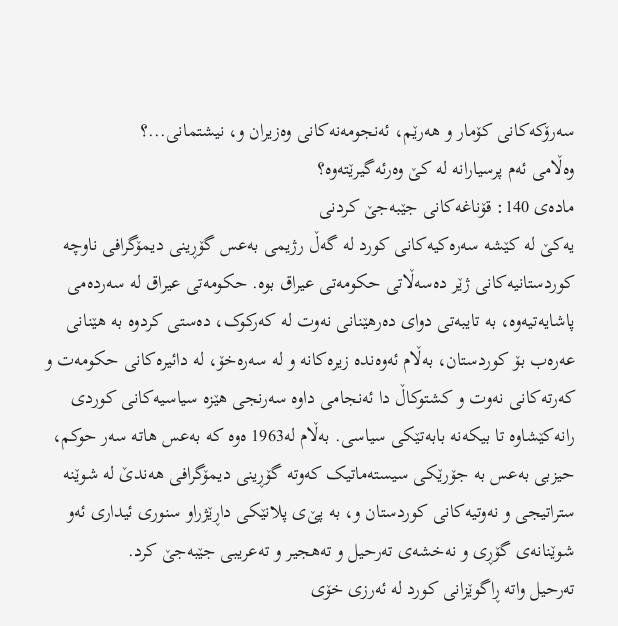سه‌رۆکه‌کانی کۆمار و هه‌رێم، ئه‌نجومه‌نه‌کانی وه‌زیران و، نیشتمانی...؟
وه‌ڵامی ئه‌م پرسیارانه‌ له‌ کێ وه‌رئه‌گیرێته‌وه‌؟
ماده‌ی 140: قۆناغه‌کانی جێبه‌جێ کردنی
یه‌کێ له‌ کێشه‌ سه‌ره‌کیه‌کانی کورد له‌ گه‌ڵ رژیمی به‌عس گۆڕینی دیمۆگرافی ناوچه‌ کوردستانیه‌کانی ژێر ده‌سه‌ڵاتی حکومه‌تی عیراق بوه‌. حکومه‌تی عیراق له‌ سه‌رده‌می پاشایه‌تیه‌وه‌، به‌ تایبه‌تی دوای ده‌رهێنانی نه‌وت له‌ که‌رکوک، ده‌ستی کردوه‌ به‌ هێنانی عه‌ره‌ب بۆ کوردستان، به‌ڵام ئه‌وه‌نده‌ زیره‌کانه‌ و له‌ سه‌ره‌خۆ، له‌ دائیره‌کانی حکومه‌ت و که‌رته‌کانی نه‌وت و کشتوکاڵ دا ئه‌نجامی داوه‌ سه‌رنجی هێزه‌ سیاسیه‌کانی کوردی رانه‌کێشاوه‌ تا بیکه‌نه‌ بابه‌تێکی سیاسی. به‌ڵام له‌1963 ه‌وه‌ که‌ به‌عس هاته‌ سه‌ر حوکم، حیزبی به‌عس به‌ جۆرێکی سیسته‌ماتیک که‌وته‌ گۆڕینی دیمۆگرافی هه‌ندێ له‌ شوێنه‌ ستراتیجی و نه‌وتیه‌کانی کوردستان و، به‌ پێ‌ی پلانێکی داڕێژراو سنوری ئیداری ئه‌و شوێنانه‌ی گۆڕی و نه‌خشه‌ی‌ ته‌رحیل و ته‌هجیر و ته‌عریبی جێبه‌جێ کرد.
ته‌رحیل واته‌ ڕاگوێزانی کورد له‌ ئه‌رزی خۆی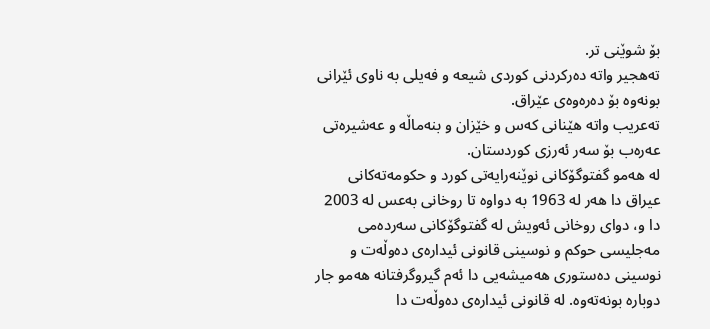بۆ شوێنی تر.
ته‌هجیر واته‌ ده‌رکردنی کوردی شیعه‌ و فه‌یلی به‌ ناوی ئێرانی بونه‌وه‌ بۆ ده‌ره‌وه‌ی عێراق.
ته‌عریب واته‌ هێنانی که‌س و خێزان و بنه‌ماڵه‌ و عه‌شیره‌تی عه‌ره‌ب بۆ سه‌ر ئه‌رزی کوردستان.
له‌ هه‌مو گفتوگۆکانی نوێنه‌رایه‌تی کورد و حکومه‌ته‌کانی عیراق دا هه‌ر له‌ 1963 به‌ دوا‌وه‌ تا روخانی به‌عس له‌ 2003 دا و، دوای روخانی ئه‌ویش له‌ گفتوگۆکانی سه‌رده‌می مه‌جلیسی حوکم و نوسینی قانونی ئیداره‌ی ده‌وڵه‌ت و نوسینی ده‌ستوری هه‌میشه‌یی دا ئه‌م گیروگرفتانه‌ هه‌مو جار دوباره‌ بونه‌ته‌وه‌. له‌ قانونی ئیداره‌ی ده‌وڵه‌ت دا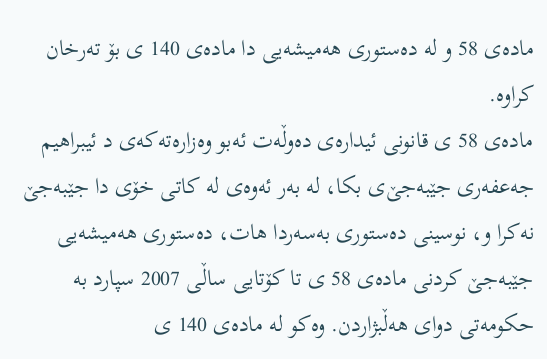ماده‌ی 58 و له‌ ده‌ستوری هه‌میشه‌یی دا ماده‌ی 140 ی بۆ ته‌رخان کراوه‌.
ماده‌ی 58 ی قانونی ئیداره‌ی ده‌وڵه‌ت ئه‌بو وه‌زاره‌ته‌که‌ی د ئیبراهیم جه‌عفه‌ری جێبه‌جێ‌ی بکا، له‌ به‌ر ئه‌وه‌ی له‌ کاتی خۆی دا جێبه‌جێ نه‌کرا و، نوسینی ده‌ستوری به‌سه‌ردا هات، ده‌ستوری هه‌میشه‌یی جێبه‌جێ کردنی ماده‌ی 58 ی تا کۆتایی ساڵی 2007 سپارد به‌ حکومه‌تی دوای هه‌ڵبژاردن. وه‌کو له‌ ماده‌ی 140 ی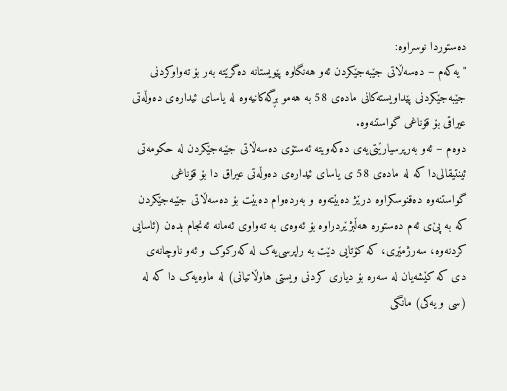ده‌ستوردا نوسراوه‌:
"یه‌که‌م – ده‌سه‌ڵاتی جێبه‌جێکردن ئه‌و هه‌نگاوه‌ پێویستانه‌ ده‌گرێته‌ به‌ر بۆ ته‌واوکردنی جێبه‌جێکردنی پێداویسته‌کانی ماده‌ی 58 به‌ هه‌مو بڕگه‌کانیه‌وه‌ له‌ یاسای ئیداره‌ی ده‌وڵه‌تی عیراقی بۆ قۆناغی گواستنه‌وه‌.
دوه‌م – ئه‌و به‌رپرسیارێتی‌یه‌ی ده‌که‌ویته‌ ئه‌ستۆی ده‌سه‌ڵاتی جێبه‌جێکردن له‌ حکومه‌تی ئینتیقالی‌دا که‌ له‌ ماده‌ی 58 ی یاسای ئیداره‌ی ده‌وڵه‌تی عیراق دا بۆ قۆناغی گواستنه‌وه‌ ده‌قنوسکراوه‌ درێژ ده‌بێته‌وه‌ و به‌رده‌وام ده‌بێت بۆ ده‌سه‌ڵاتی جێبه‌جێکردن که‌ به‌ پێ‌ی ئه‌م ده‌ستوره‌ هه‌ڵبژێردراوه‌ بۆ ئه‌وه‌ی به‌ ته‌واوی ئه‌مانه‌ ئه‌نجام بده‌ن (ئاسایی کردنه‌وه‌، سه‌رژمێری، که‌ کۆتایی دێت به‌ راپرسی‌یه‌ک له‌ که‌رکوک و ئه‌و ناوچانه‌ی دی که‌ کێشه‌یان له‌ سه‌ره‌ بۆ دیاری کردنی ویستی هاوڵاتیانی) له‌ ماوه‌یه‌ک دا که‌ له‌ (سی و یه‌کی) مانگی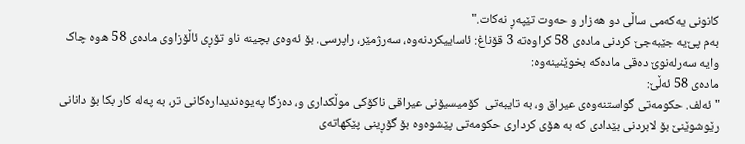کانونی یه‌که‌می ساڵی دو هه‌زار و حه‌وت تێپه‌ڕ نه‌کات."
به‌م پێ‌یه‌ جێبه‌جێ کردنی ماده‌ی 58 کراوه‌ته‌ 3 قۆناغ: ئاساییکردنه‌وه‌، سه‌رژمێر، راپرسی. بۆ ئه‌وه‌ی بچینه‌ ناو تۆڕی ئاڵۆزاوی ماده‌ی 58 ه‌وه‌ چاک وایه‌ سه‌رله‌نوێ ده‌قی ماده‌که‌ بخوێنینه‌وه‌:
ماده‌ی 58 ئه‌ڵێ:
"ئه‌لف. حكومه‌تی‌ گواستنه‌وه‌ی‌ عیراق و، به‌ تایبه‌تی‌  كۆمیسیۆنی‌ عیراقی‌ ناكۆكی‌ موڵكداری‌ و، ده‌زگا په‌یوه‌ندیداره‌كانی‌ تر، به‌ په‌له‌ كار بكا بۆ دانانی‌ رێوشوێنێ‌ بۆ لابردنی‌ بێدادی‌ كه‌ به‌ هۆی‌ كرداری‌ حكومه‌تی‌ پێشوه‌وه‌ بۆ گۆڕینی‌ پێكهاته‌ی‌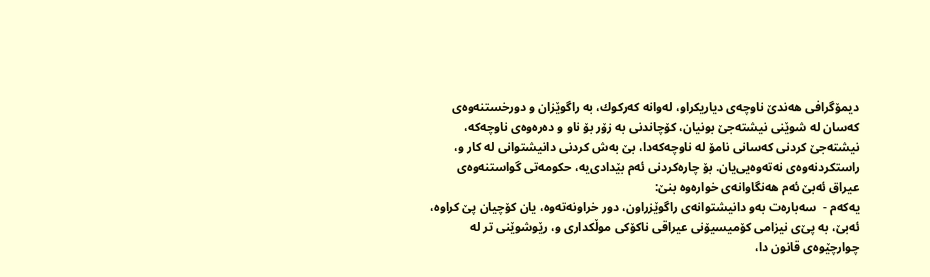دیمۆگرافی‌ هه‌ندێ‌ ناوچه‌ی‌ دیاریكراو، له‌وانه‌ كه‌ركوك، به‌ راگوێزان و دورخستنه‌وه‌ی‌ كه‌سان له‌ شوێنی‌ نیشته‌جێ‌ بونیان، كۆچاندنی‌ به‌ زۆر بۆ ناو و ده‌ره‌وه‌ی‌ ناوچه‌كه‌، نیشته‌جێ‌ كردنی‌ كه‌سانی‌ نامۆ له‌ ناوچه‌كه‌دا، بێ‌ به‌ش كردنی‌ دانیشتوانی‌ له‌ كار و، راستكردنه‌وه‌ی‌ نه‌ته‌وه‌یی‌یان. بۆ چاره‌كردنی‌ ئه‌م بێدادی‌یه‌، حكومه‌تی‌ گواستنه‌وه‌ی‌ عیراق ئه‌بێ‌ ئه‌م هه‌نگاوانه‌ی‌ خواره‌وه‌ بنێ‌:
یه‌که‌م -  سه‌باره‌ت به‌و دانیشتوانه‌ی‌ راگوێزراون، دور خراونه‌ته‌وه‌، یان كۆچیان پێ‌ كراوه‌، ئه‌بێ‌، به‌ پێ‌ی‌ نیزامی‌ كۆمیسیۆنی‌ عیراقی‌ ناكۆكی‌ موڵكداری‌ و، رێوشوێنی‌ تر له‌ چوارچێوه‌ی‌ قانون دا،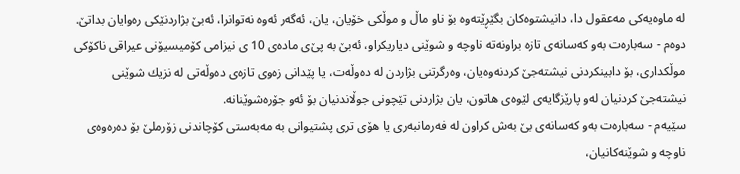له‌ ماوه‌یه‌كی‌ مه‌عقول دا، دانیشتوه‌كان بگێڕێته‌وه‌ بۆ ناو ماڵ‌ و موڵكی‌ خۆیان، یان، ئه‌گه‌ر ئه‌وه‌ نه‌توانرا، ئه‌بێ‌ بژاردنێكی‌ ره‌وایان بداتێ‌.
دوه‌م - سه‌باره‌ت به‌و كه‌سانه‌ی‌ تازه‌ براونه‌ته‌ ناوچه‌ و شوێنی‌ دیاریكراو، ئه‌بێ‌ به‌ پێ‌ی‌ ماده‌ی‌ 10 ی‌ نیزامی‌ كۆمیسیۆنی‌ عیراقی‌ ناكۆكی‌ موڵكداری‌، بۆ دابینكردنی‌ نیشته‌جێ‌ كردنه‌وه‌یان، وه‌رگرتنی‌ بژاردن له‌ ده‌وڵه‌ت، یا پێدانی‌ زه‌وی‌ تازه‌ی‌ ده‌وڵه‌تی‌ له‌ نزیك شوێنی‌ نیشته‌جێ‌ كردنیان له‌و پارێزگایه‌ی‌ لێوه‌ی‌ هاتون، یان بژاردنی‌ تێچونی‌ جوڵاندنیان بۆ ئه‌و جۆره‌شوێنانه‌.
سێیه‌م - سه‌باره‌ت به‌و كه‌سانه‌ی‌ بێ‌ به‌ش كراون له‌ فه‌رمانبه‌ری‌ یا هۆی‌ تری‌ پشتیوانی‌ به‌ مه‌به‌ستی‌ كۆچاندنی‌ زۆرملێ‌ بۆ ده‌ره‌وه‌ی‌ ناوچه‌ و شوێنه‌كانیان،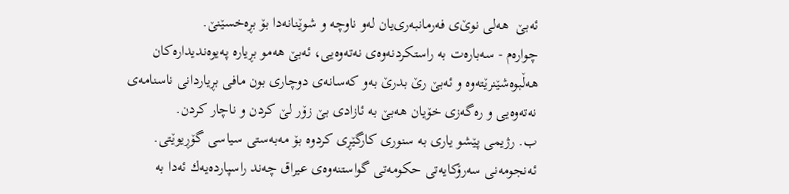ئه‌بێ‌  هه‌لی‌ نوێ‌ی‌ فه‌رمانبه‌ری‌یان له‌و ناوچه‌ و شوێنانه‌دا بۆ بڕه‌خسێنێ‌.
چواره‌م - سه‌باره‌ت به‌ راستكردنه‌وه‌ی‌ نه‌ته‌وه‌یی‌، ئه‌بێ‌ هه‌مو بڕیاره‌ په‌یوه‌ندیداره‌كان هه‌ڵبوه‌شێنرێته‌وه‌ و ئه‌بێ‌ رێ‌ بدرێ‌ به‌و كه‌سانه‌ی‌ دوچاری‌ بون مافی‌ بڕیاردانی‌ ناسنامه‌ی‌ نه‌ته‌وه‌یی‌ و ره‌گه‌زی‌ خۆیان هه‌بێ‌ به‌ ئازادی‌ بێ‌ زۆر لێ‌ كردن و ناچار كردن.
ب. رژیمی‌ پێشو یاری‌ به‌ سنوری‌ كارگێڕی‌ كردوه‌ بۆ مه‌به‌ستی‌ سیاسی‌ گۆڕیوێتی‌. ئه‌نجومه‌نی‌ سه‌رۆكایه‌تی‌ حكومه‌تی‌ گواستنه‌وه‌ی‌ عیراق چه‌ند راسپارده‌یه‌ك ئه‌دا به‌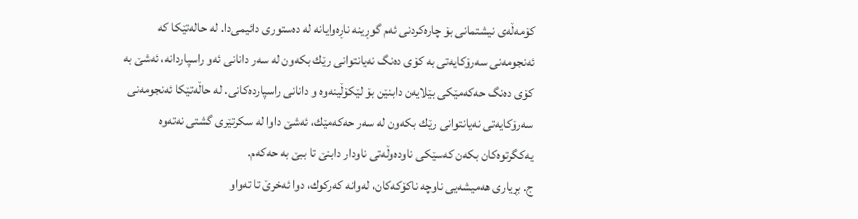كۆمه‌ڵه‌ی‌ نیشتمانی‌ بۆ چاره‌كردنی‌ ئه‌م گوڕینه‌ ناڕه‌وایانه‌ له‌ ده‌ستوری‌ دائیمی‌دا. له‌ حاله‌تێكا كه‌ ئه‌نجومه‌نی‌ سه‌رۆكایه‌تی‌ به‌ كۆی‌ ده‌نگ نه‌یانتوانی‌ رێك بكه‌ون له‌ سه‌ر دانانی‌ ئه‌و راسپاردانه‌، ئه‌شێ‌ به‌ كۆی‌ ده‌نگ حه‌كه‌مێكی‌ بێلایه‌ن دابنێن بۆ لێكۆڵینه‌وه‌ و دانانی‌ راسپارده‌كانی‌. له‌ حاڵه‌تێكا ئه‌نجومه‌نی‌ سه‌رۆكایه‌تی‌ نه‌یانتوانی‌ رێك بكه‌ون له‌ سه‌ر حه‌كه‌مێك، ئه‌شێ‌ داوا له‌ سكرتێری‌ گشتی‌ نه‌ته‌وه‌ یه‌كگرتوه‌كان بكه‌ن كه‌سێكی‌ ناوده‌وڵه‌تی‌ ناودار دابنێ‌ تا ببێ‌ به‌ حه‌كه‌م.
ج. بڕیاری‌ هه‌میشه‌یی‌ ناوچه‌ ناكۆكه‌كان، له‌وانه‌ كه‌ركوك، دوا ئه‌خرێ‌ تا ته‌واو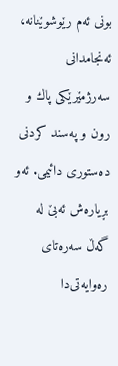بونی‌ ئه‌م رێوشوێنانه‌، ئه‌نجامدانی‌ سه‌رژمێرێكی‌ پاك و رون و په‌سند كردنی‌ ده‌ستوری‌ دائیمی‌. ئه‌و بڕیاره‌ش ئه‌بێ‌ له‌ گه‌ڵ‌ سه‌ره‌تای‌ ره‌وایه‌تی‌دا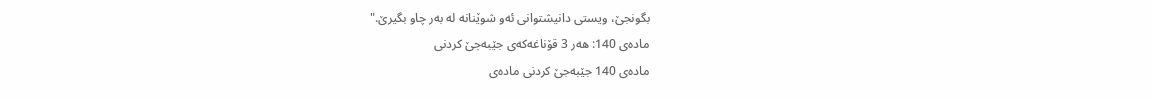بگونجێ‌، ویستی‌ دانیشتوانی‌ ئه‌و شوێنانه‌ له‌ به‌ر چاو بگیرێ‌."
ماده‌ی 140: هه‌ر 3 قۆناغه‌که‌ی جێبه‌جێ کردنی
ماده‌ی 140 جێبه‌جێ کردنی ماده‌ی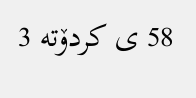58 ی کردۆته‌ 3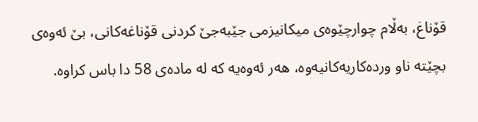قۆناغ، به‌ڵام چوارچێوه‌ی میکانیزمی جێبه‌جێ کردنی قۆناغه‌کانی، بێ ئه‌وه‌ی بچێته‌ ناو ورده‌کاریه‌کانیه‌وه‌، هه‌ر ئه‌وه‌یه‌ که‌ له‌ ماده‌ی 58 دا باس کراوه‌.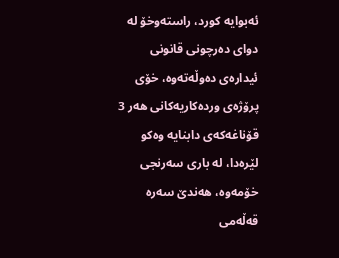ئه‌بوایه‌ کورد، راسته‌وخۆ له‌ دوای ده‌رچونی قانونی ئیداره‌ی ده‌وڵه‌ته‌وه‌، خۆی پرۆژه‌ی ورده‌کاریه‌کانی هه‌ر 3 قۆناغه‌که‌ی دابنایه‌ وه‌کو لێره‌دا، له‌ باری سه‌رنجی خۆمه‌وه‌، هه‌ندێ سه‌ره‌ قه‌ڵه‌می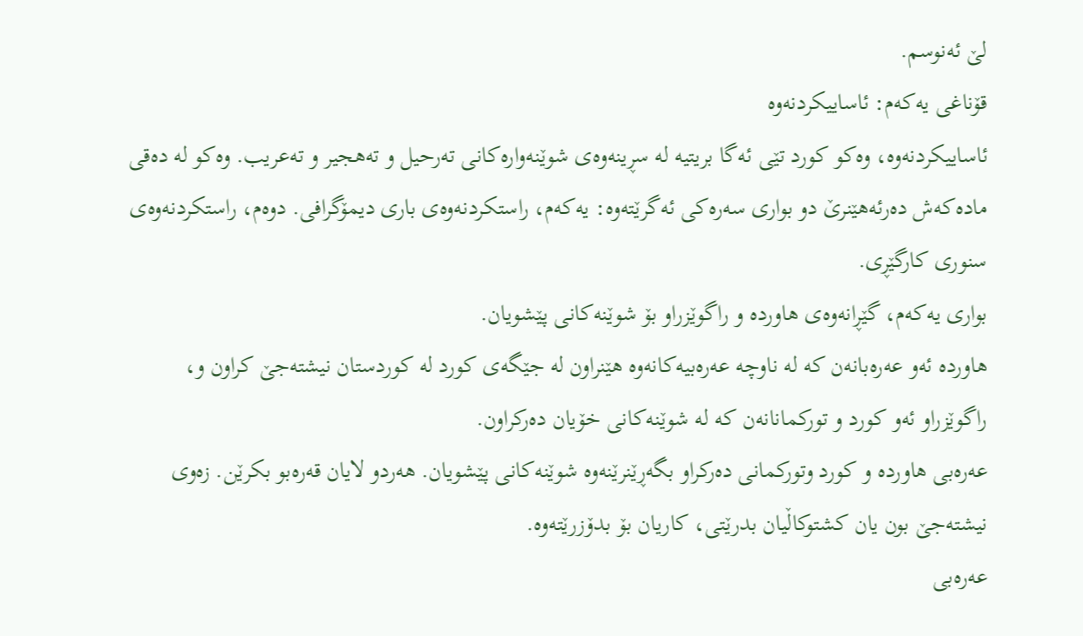لێ ئه‌نوسم.
قۆناغی یه‌که‌م: ئاساییکردنه‌وه‌
ئاساییکردنه‌وه، وه‌کو کورد تێی ئه‌گا بریتیه‌ له‌ سڕینه‌وه‌ی شوێنه‌واره‌کانی ته‌رحیل و ته‌هجیر و ته‌عریب. وه‌کو له‌ ده‌قی ماده‌که‌ش ده‌رئه‌هێنرێ دو بواری سه‌ره‌کی ئه‌گرێته‌وه‌: یه‌که‌م، راستکردنه‌وه‌ی باری دیمۆگرافی. دوه‌م، راستکردنه‌وه‌ی سنوری کارگێڕی.
بواری یه‌که‌م، گێڕانه‌وه‌ی هاورده‌‌ و راگوێزراو بۆ شوێنه‌کانی پێشویان.
هاورده‌ ئه‌و عه‌ره‌بانه‌ن که‌ له‌ ناوچه‌ عه‌ره‌بیه‌کانه‌وه‌ هێنراون له‌ جێگه‌ی کورد له‌ کوردستان نیشته‌جێ کراون و، راگوێزراو ئه‌و کورد و تورکمانانه‌ن که‌ له‌ شوێنه‌کانی خۆیان ده‌رکراون.
عه‌ره‌بی هاورده‌ و کورد وتورکمانی ده‌رکراو بگه‌ڕێنرێنه‌وه‌ شوێنه‌کانی پێشویان. هه‌ردو لایان قه‌ره‌بو بکرێن. زه‌وی نیشته‌جێ بون یان کشتوکاڵیان بدرێتی، کاریان بۆ بدۆزرێته‌وه‌.
عه‌ره‌بی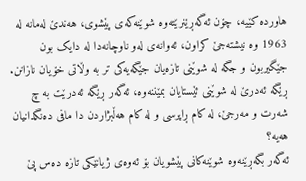هاورده‌ کێیه‌، چۆن ئه‌گه‌ڕێنرێته‌وه‌ شوێنه‌که‌ی پێشوی، هه‌ندێ له‌مانه‌ له‌ 1963 وه‌ نیشته‌جێ کراون، ئه‌وانه‌ی له‌و ناوچانه‌دا له‌ دایک بون جێگیربون و جگه‌ له‌ شوێنی تازه‌یان جێگه‌یه‌کی تر به‌ وڵاتی خۆیان نازانن.
ڕێگه‌ ئه‌درێ له‌ شوێنی ئێستایان بمێننه‌وه‌، ئه‌گه‌ر ڕێگه‌ ئه‌درێت به‌ چ شه‌رت و مه‌رجێ، له‌ کام ڕاپرسی و له‌ کام هه‌ڵبژاردن دا مافی ده‌نگدانیان هه‌یه‌؟
ئه‌گه‌ر بگه‌ڕێنه‌وه‌ شوێنه‌کانی پێشویان بۆ ئه‌وه‌ی ژیانێکی تازه‌ ده‌س پێ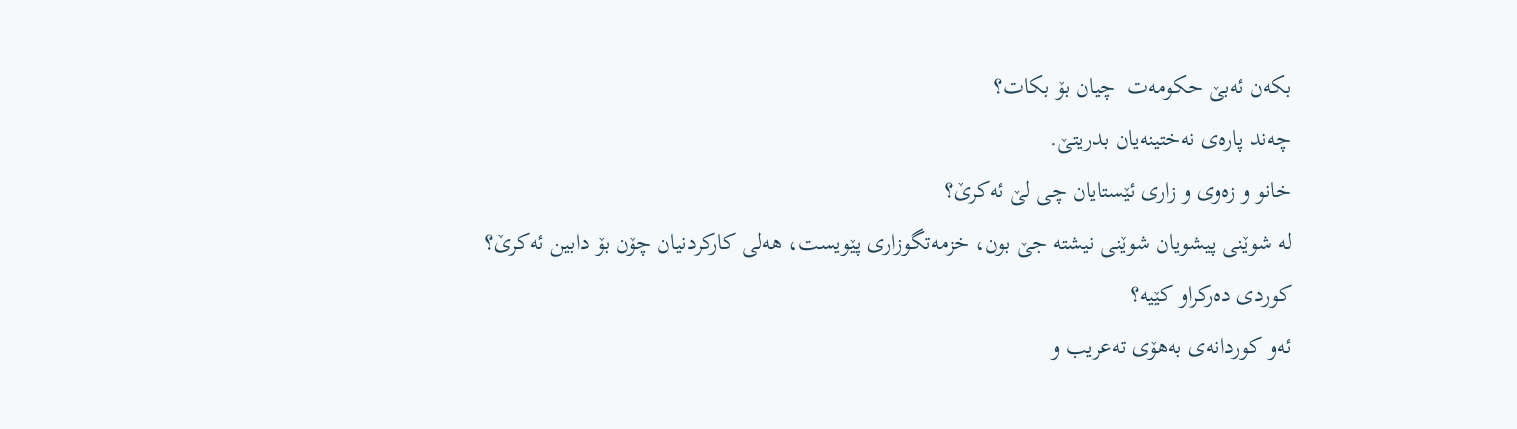بکه‌ن ئه‌بێ حکومه‌ت  چیان بۆ بکات؟
چه‌ند پاره‌ی نه‌ختینه‌یان بدریتێ.
خانو و زه‌وی و زاری ئێستایان چی لێ ئه‌کرێ؟
له‌ شوێنی پیشویان شوێنی نیشته‌ جێ بون، خزمه‌تگوزاری پێویست، هه‌لی کارکردنیان چۆن بۆ دابین ئه‌کرێ؟
کوردی ده‌رکراو کێیه‌؟
ئه‌و کوردانه‌ی به‌هۆی ته‌عریب و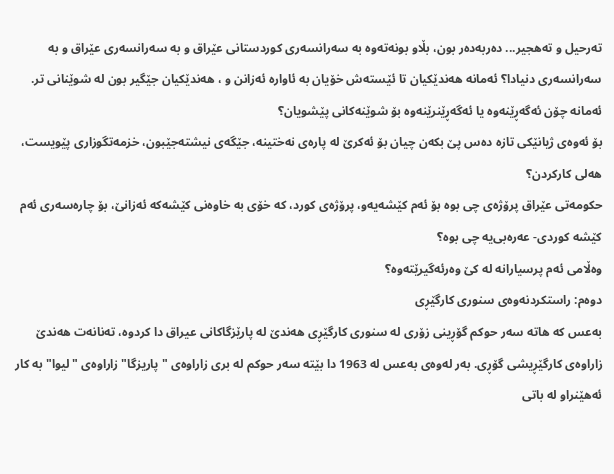ته‌رحیل و ته‌هجیر... ده‌ربه‌ده‌ر بون، بڵاو بونه‌ته‌وه‌ به‌ سه‌رانسه‌ری کوردستانی عێراق و به‌ سه‌رانسه‌ری عێراق و به‌ سه‌رانسه‌ری دنیادا؟ ئه‌مانه‌ هه‌ندێکیان تا ئێسته‌ش خۆیان به‌ ئاواره‌ ئه‌زانن و ، هه‌ندێکیان جێگیر بون له‌ شوێنانی تر. ئه‌مانه‌ چۆن ئه‌گه‌ڕێنه‌وه‌ یا ئه‌گه‌ڕێنرێنه‌وه‌ بۆ شوێنه‌کانی پێشویان؟
بۆ ئه‌وه‌ی ژیانێکی تازه‌ ده‌س پێ بکه‌ن چیان بۆ ئه‌کرێ له‌ پاره‌ی نه‌ختینه‌، جێگه‌ی نیشته‌جێبون، خزمه‌تگوزاری پێویست، هه‌لی کارکردن؟
حکومه‌تی عێراق پرۆژه‌ی چی بوه‌ بۆ ئه‌م کێشه‌یه‌و، پرۆژه‌ی کورد، که‌ خۆی به‌ خاوه‌نی کێشه‌که‌ ئه‌زانێ، بۆ چاره‌سه‌ری ئه‌م کێشه‌ کوردی- عه‌ره‌بی‌یه‌ چی بوه‌؟
وه‌ڵامی ئه‌م پرسیارانه‌ له‌ کێ وه‌رئه‌گیرێته‌وه‌؟
دوه‌م: راستکردنه‌وه‌ی سنوری کارگێڕی
به‌عس که‌ هاته‌ سه‌ر حوکم گۆڕینی زۆری له‌ سنوری کارگێڕی هه‌ندێ له‌ پارێزگاکانی عیراق دا کردوه‌، ته‌نانه‌ت هه‌ندێ زاراوه‌ی کارگێڕیشی گۆڕی. به‌ر له‌وه‌ی به‌عس له‌ 1963 دا بێته‌ سه‌ر حوکم له‌ بری زاراوه‌ی "پاریزگا" زاراوه‌ی "لیوا" به‌ کار ئه‌هێنراو له‌ باتی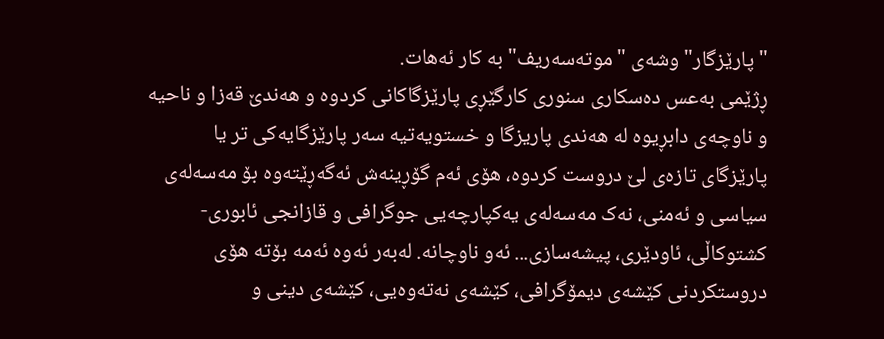"پارێزگار" وشه‌ی "موته‌سه‌ریف" به‌ کار ئه‌هات.
ڕژێمی به‌عس ده‌سکاری سنوری کارگێڕی پارێزگاکانی کردوه‌ و هه‌ندێ قه‌زا و ناحیه‌ و ناوچه‌ی دابڕیوه‌ له‌ هه‌ندی پاریزگا و خستویه‌تیه‌ سه‌ر پارێزگایه‌کی تر یا پارێزگای تازه‌ی لێ دروست کردوه‌، هۆی ئه‌م گۆڕینه‌ش ئه‌گه‌ڕێته‌وه‌ بۆ مه‌سه‌له‌ی سیاسی و ئه‌منی، نه‌ک مه‌سه‌له‌ی یه‌کپارچه‌یی جوگرافی و قازانجی ئابوری- کشتوکاڵی، ئاودێری، پیشه‌سازی... ئه‌و ناوچانه‌. له‌به‌ر ئه‌وه‌ ئه‌مه‌ بۆته‌ هۆی دروستکردنی کێشه‌ی دیمۆگرافی، کێشه‌ی نه‌ته‌وه‌یی، کێشه‌ی دینی و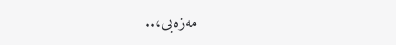مه‌زه‌بی،..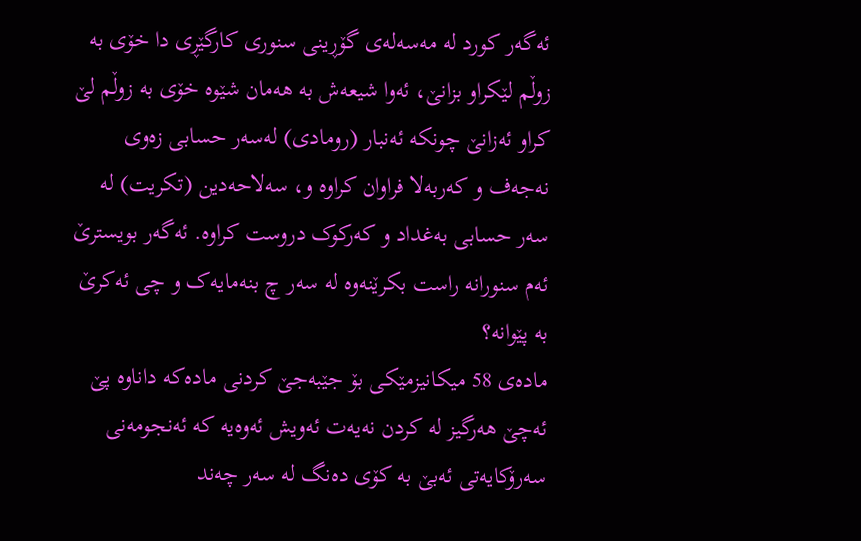ئه‌گه‌ر کورد له‌ مه‌سه‌له‌ی گۆڕینی سنوری کارگێڕی دا خۆی به‌ زوڵم لێکراو بزانێ، ئه‌وا شیعه‌ش به‌ هه‌مان شێوه‌ خۆی به‌ زوڵم لێ کراو ئه‌زانێ چونکه‌ ئه‌نبار (رومادی) له‌سه‌ر حسابی زه‌وی نه‌جه‌ف و که‌ربه‌لا فراوان کراوه و‌، سه‌لاحه‌دین (تکریت) له‌ سه‌ر حسابی به‌غداد و که‌رکوک دروست کراوه‌. ئه‌گه‌ر بویسترێ ئه‌م سنورانه‌ راست بکرێنه‌وه‌ له‌ سه‌ر چ بنه‌مایه‌ک و چی ئه‌کرێ به‌ پێوانه‌؟
ماده‌ی 58 میکانیزمێکی بۆ جێبه‌جێ کردنی ماده‌که‌ داناوه‌ پێ ئه‌چێ هه‌رگیز له‌ کردن نه‌یه‌ت ئه‌ویش ئه‌وه‌یه‌ که‌ ئه‌نجومه‌نی سه‌رۆکایه‌تی ئه‌بێ به‌ کۆی ده‌نگ له‌ سه‌ر چه‌ند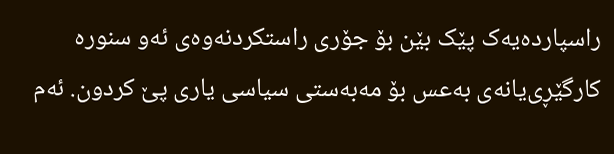راسپارده‌یه‌ک پێک بێن بۆ جۆری راستکردنه‌وه‌ی ئه‌و سنوره‌ کارگێڕی‌یانه‌ی به‌عس بۆ مه‌به‌ستی سیاسی یاری پێ کردون. ئه‌م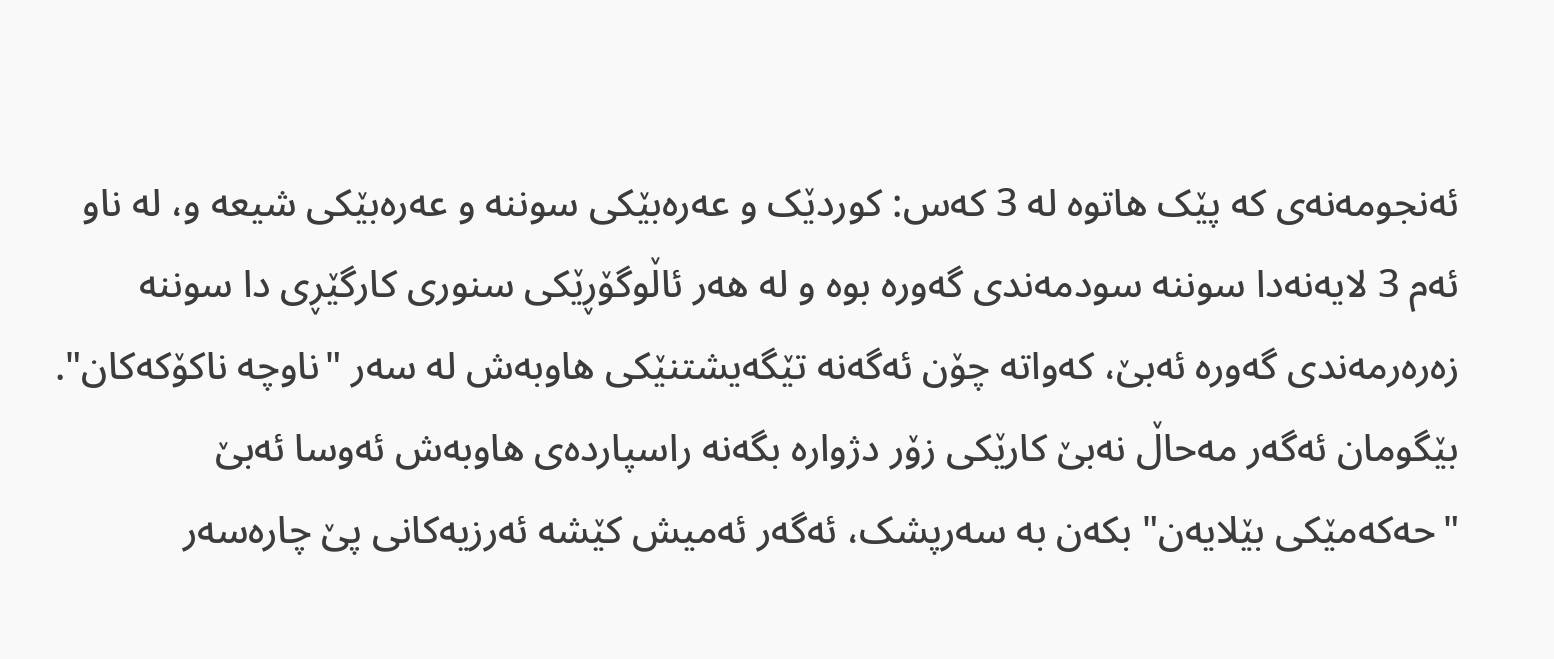ئه‌نجومه‌نه‌ی که‌ پێک هاتوه‌ له‌ 3 که‌س: کوردێک و عه‌ره‌بێکی سوننه‌ و عه‌ره‌بێکی شیعه‌ و، له‌ ناو ئه‌م 3 لایه‌نه‌دا سوننه‌ سودمه‌ندی گه‌وره‌ بوه‌ و له‌ هه‌ر ئاڵوگۆڕێکی سنوری کارگێڕی دا سوننه‌ زه‌ره‌رمه‌ندی گه‌وره‌ ئه‌بێ، که‌واته‌ چۆن ئه‌گه‌نه‌ تێگه‌یشتنێکی هاوبه‌ش له‌ سه‌ر "ناوچه‌ ناکۆکه‌کان".
بێگومان ئه‌گه‌ر مه‌حاڵ نه‌بێ کارێکی زۆر دژواره‌ بگه‌نه‌ راسپارده‌ی هاوبه‌ش ئه‌وسا ئه‌بێ "حه‌که‌مێکی بێلایه‌ن" بکه‌ن به‌ سه‌رپشک، ئه‌گه‌ر ئه‌میش کێشه‌ ئه‌رزیه‌کانی پێ چاره‌سه‌ر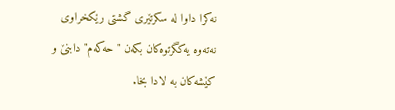نه‌کرا داوا له‌ سکرتێری گشتی رێکخراوی نه‌ته‌وه‌ یه‌کگرتوه‌کان بکه‌ن "حه‌که‌م" دابنێ و کێشه‌کان به‌ لادا بخا.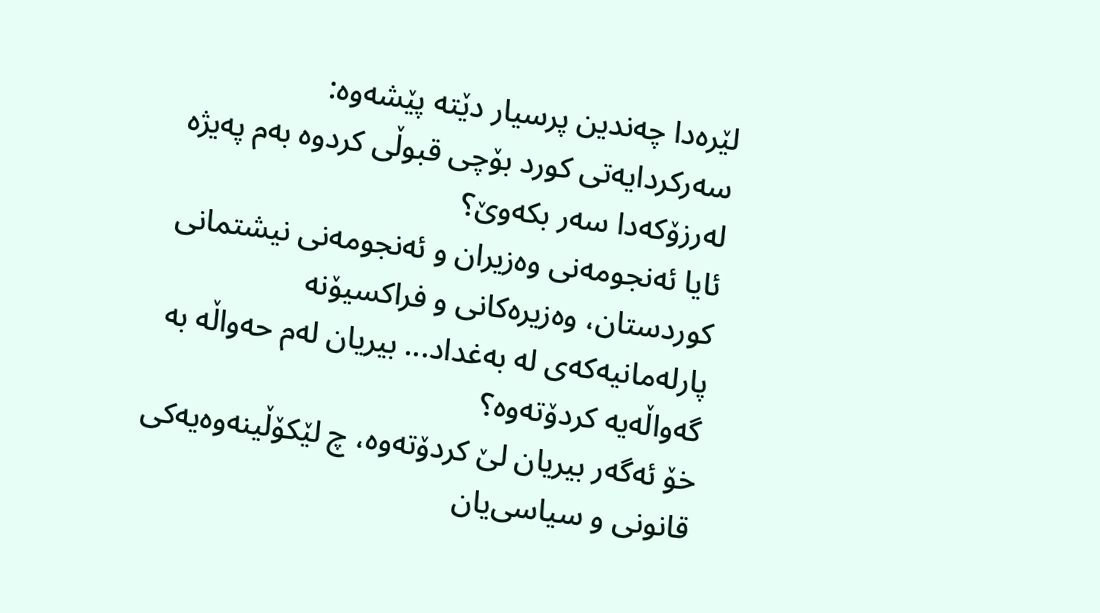لێره‌دا چه‌ندین پرسیار دێته‌ پێشه‌وه‌:
سه‌رکردایه‌تی کورد بۆچی قبوڵی کردوه‌ به‌م په‌یژه‌ له‌رزۆکه‌دا سه‌ر بکه‌وێ؟
ئایا ئه‌نجومه‌نی وه‌زیران و ئه‌نجومه‌نی نیشتمانی کوردستان، وه‌زیره‌کانی و فراکسیۆنه‌ پارله‌مانیه‌که‌ی له‌ به‌غداد... بیریان له‌م حه‌واڵه‌ به‌ گه‌واڵه‌یه‌ کردۆته‌وه‌؟
خۆ ئه‌گه‌ر بیریان لێ کردۆته‌وه‌، چ لێکۆڵینه‌وه‌یه‌کی قانونی و سیاسی‌یان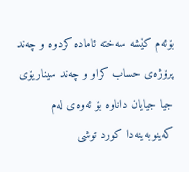بۆئه‌م کێشه‌ سه‌خته‌ ئاماده‌ کردوه‌ و چه‌ند پرۆژه‌ی حساب کراو و چه‌ند سیناریۆی جیا جیایان داناوه‌ بۆ ئه‌وه‌ی له‌م که‌ینوبه‌ینه‌دا کورد توشی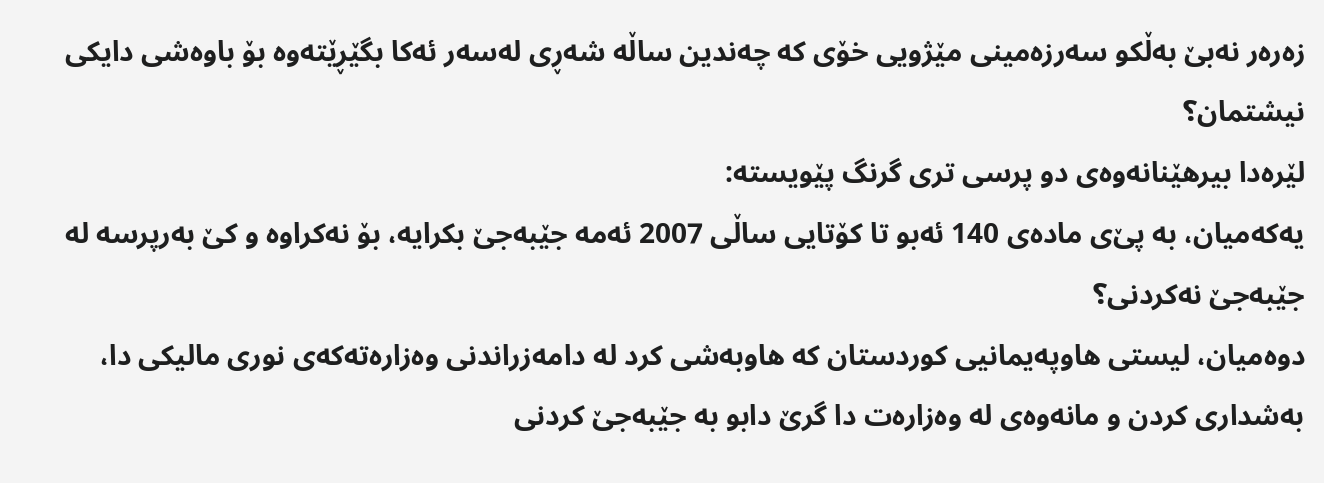زه‌ره‌ر نه‌بێ به‌ڵکو سه‌رزه‌مینی مێژویی خۆی که‌ چه‌ندین ساڵه‌ شه‌ڕی له‌سه‌ر ئه‌کا بگێڕێته‌وه‌ بۆ باوه‌شی دایکی نیشتمان؟
لێره‌دا بیرهێنانه‌وه‌ی دو پرسی تری گرنگ پێویسته‌:
یه‌که‌میان، به‌ پێ‌ی ماده‌ی 140 ئه‌بو تا کۆتایی ساڵی 2007 ئه‌مه‌ جێبه‌جێ بکرایه‌، بۆ نه‌کراوه‌ و کێ به‌رپرسه‌ له‌ جێبه‌جێ نه‌کردنی؟
دوه‌میان، لیستی هاوپه‌یمانیی کوردستان که‌ هاوبه‌شی کرد له‌ دامه‌زراندنی وه‌زاره‌ته‌که‌ی نوری مالیکی دا، به‌شداری کردن و مانه‌وه‌ی له‌ وه‌زاره‌ت دا گرێ دابو به‌ جێبه‌جێ کردنی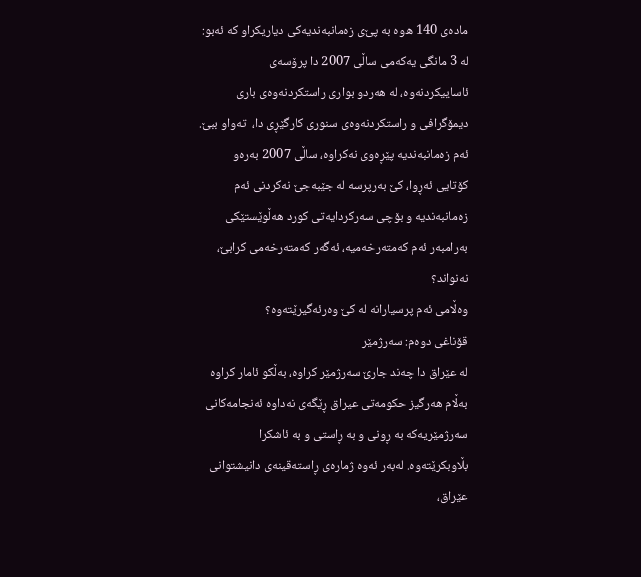ماده‌ی 140 ه‌وه‌ به‌ پێ‌ی زه‌مانبه‌ندیه‌کی دیاریکراو که‌ ئه‌بو: له‌ 3 مانگی یه‌که‌می ساڵی 2007 دا پرۆسه‌ی ئاساییکردنه‌وه‌، له‌ هه‌ردو بواری راستکردنه‌وه‌ی باری دیمۆگرافی و راستکردنه‌وه‌ی سنوری کارگێڕی دا،  ته‌واو ببێ.
ئه‌م زه‌مانبه‌ندیه‌ پێڕه‌وی نه‌کراوه‌، ساڵی 2007 به‌ره‌و کۆتایی ئه‌ڕوا، کێ به‌رپرسه‌ له‌ جێبه‌جێ نه‌کردنی ئه‌م زه‌مانبه‌ندیه‌ و بۆچی سه‌رکردایه‌تی کورد هه‌ڵوێستێکی به‌رامبه‌ر ئه‌م که‌مته‌رخه‌میه‌، ئه‌گه‌ر که‌مته‌رخه‌می کرابێ، نه‌نواند؟
وه‌ڵامی ئه‌م پرسیارانه‌ له‌ کێ وه‌رئه‌گیرێته‌وه‌؟
قۆناغی دوه‌م: سه‌رژمێر
له‌ عێراق دا چه‌ند جارێ سه‌رژمێر کراوه‌، به‌ڵکو ئامار کراوه‌ به‌ڵام هه‌رگیز حکومه‌تی عیراق ڕێگه‌ی نه‌داوه‌ ئه‌نجامه‌کانی سه‌رژمێریه‌که‌ به‌ ڕونی و به ‌ڕاستی و به‌ ئاشکرا بڵاوبکرێته‌وه‌. له‌به‌ر ئه‌وه‌ ژماره‌ی ڕاسته‌قینه‌ی دانیشتوانی عێراق،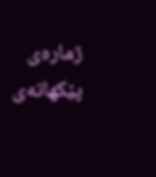ژماره‌ی پێکهاته‌ی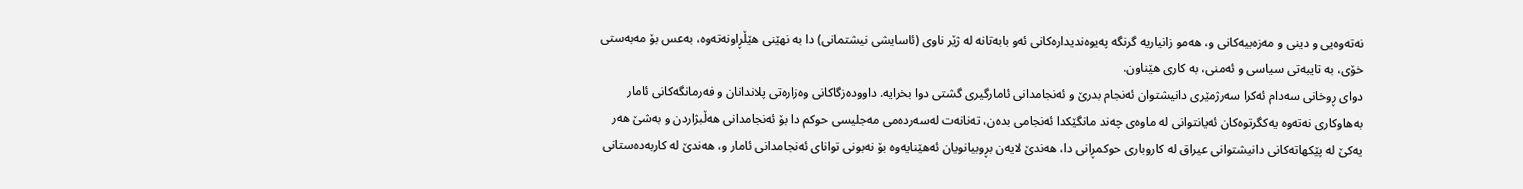نه‌ته‌وه‌یی و دینی و مه‌زه‌بیه‌کانی و، هه‌مو زانیاریه گرنگه‌ په‌یوه‌ندیداره‌کانی ئه‌و بابه‌تانه‌ له‌ ژێر ناوی (ئاسایشی نیشتمانی) دا به‌ نهێنی هێڵڕاونه‌ته‌وه‌، به‌عس بۆ مه‌به‌ستی خۆی، به‌ تایبه‌تی سیاسی و ئه‌منی، به‌ کاری هێناون.
دوای ڕوخانی سه‌دام ئه‌کرا سه‌رژمێری دانیشتوان ئه‌نجام بدرێ و ئه‌نجامدانی ئامارگیری گشتی دوا بخرایه‌. داووده‌زگاکانی وه‌زاره‌تی پلاندانان و فه‌رمانگه‌کانی ئامار به‌هاوکاری نه‌ته‌وه‌ یه‌کگرتوه‌کان ئه‌یانتوانی له‌ ماوه‌ی چه‌ند مانگێکدا ئه‌نجامی بده‌ن، ته‌نانه‌ت له‌سه‌رده‌می مه‌جلیسی حوکم دا بۆ ئه‌نجامدانی هه‌ڵبژاردن و به‌شێ هه‌ر یه‌کێ له‌ پێکهاته‌کانی دانیشتوانی عیراق له‌ کاروباری حوکمڕانی دا،‌ هه‌ندێ لایه‌ن بڕوبیانویان ئه‌هێنایه‌وه‌ بۆ نه‌بونی توانای ئه‌نجامدانی ئامار و، هه‌ندێ له‌ کاربه‌ده‌ستانی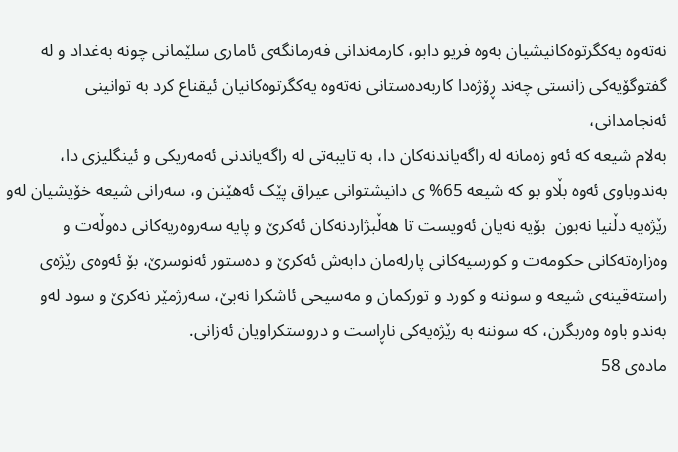نه‌ته‌وه‌ یه‌کگرتوه‌کانیشیان به‌وه‌ فریو دابو، کارمه‌ندانی فه‌رمانگه‌ی ئاماری سلێمانی چونه‌ به‌غداد و له‌ گفتوگۆیه‌کی زانستی چه‌ند ڕۆژه‌دا کاربه‌ده‌ستانی نه‌ته‌وه‌ یه‌کگرتوه‌کانیان ئیقناع کرد به‌ توانینی ئه‌نجامدانی،
به‌لام شیعه‌ که‌ ئه‌و زه‌مانه‌ له‌ راگه‌یاندنه‌کان دا، به‌ تایبه‌تی له‌ راگه‌یاندنی ئه‌مه‌ریکی و ئینگلیزی دا، به‌ندوباوی ئه‌وه‌ بڵاو بو که‌ شیعه‌ 65% ی دانیشتوانی عیراق پێک ئه‌هێنن و، سه‌رانی شیعه‌ خۆیشیان له‌و رێژه‌یه‌ دڵنیا نه‌بون  بۆیه‌ نه‌یان ئه‌ویست تا هه‌ڵبژاردنه‌کان ئه‌کرێ و پایه‌ سه‌روه‌ریه‌کانی ده‌وڵه‌ت و وه‌زاره‌ته‌کانی حکومه‌ت و کورسیه‌کانی پارله‌مان دابه‌ش ئه‌کرێ و ده‌ستور ئه‌نوسرێ، بۆ ئه‌وه‌ی رێژه‌ی راسته‌قینه‌ی شیعه‌ و سوننه‌ و کورد و تورکمان و مه‌سیحی ئاشکرا نه‌بێ، سه‌رژمێر نه‌کرێ و سود له‌و به‌ندو باوه‌ وه‌ربگرن، که‌ سوننه‌ به‌ رێژه‌یه‌کی ناڕاست و دروستکراویان ئه‌زانی.
ماده‌ی 58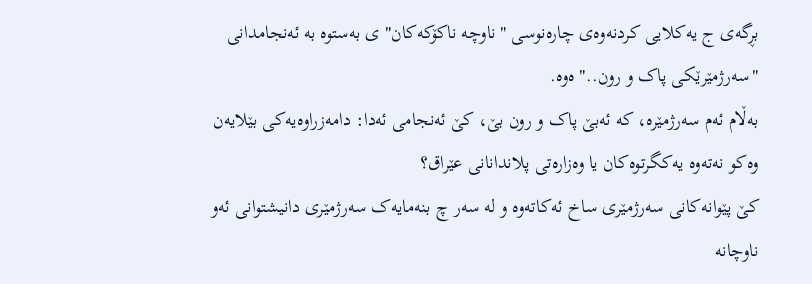بڕگه‌ی ج یه‌کلایی کردنه‌وه‌ی چاره‌نوسی "ناوچه‌ ناکۆکه‌کان" ی به‌ستوه‌ به‌ ئه‌نجامدانی "سه‌رژمێرێکی پاک و رون.." ه‌وه‌.
به‌ڵام ئه‌م سه‌رژمێره،‌ که‌ ئه‌بێ پاک و رون بێ، کێ ئه‌نجامی ئه‌دا: دامه‌زراوه‌یه‌کی بێلایه‌ن وه‌کو نه‌ته‌وه‌ یه‌کگرتوه‌کان یا وه‌زاره‌تی پلاندانانی عێراق؟
کێ پێوانه‌کانی سه‌رژمێری ساخ ئه‌کاته‌وه‌ و له‌ سه‌ر چ بنه‌مایه‌ک سه‌رژمێری دانیشتوانی ئه‌و ناوچانه‌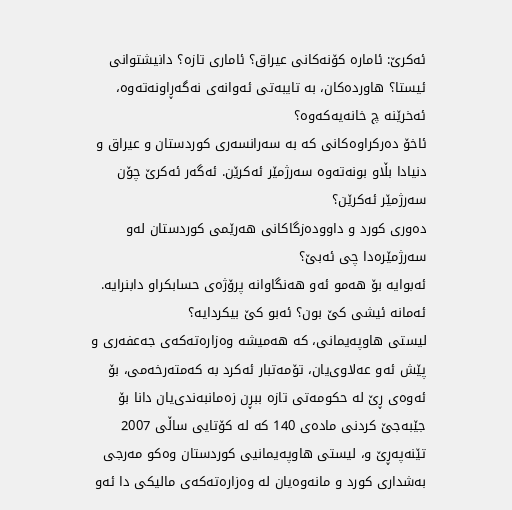ئه‌کرێ: ئاماره‌ کۆنه‌کانی عیراق؟ ئاماری تازه‌؟ دانیشتوانی ئیستا؟ هاورده‌کان، به‌ تایبه‌تی ئه‌وانه‌ی نه‌گه‌ڕاونه‌ته‌وه‌، ئه‌خرێنه‌ چ خانه‌یه‌که‌وه‌؟
ئاخۆ ده‌رکراوه‌کانی که‌ به‌ سه‌رانسه‌ری کوردستان و عیراق و دنیادا بڵاو بونه‌ته‌وه‌ سه‌رژمێر ئه‌کرێن. ئه‌گه‌ر ئه‌کرێ چۆن سه‌رژمێر ئه‌کرێن؟
ده‌وری کورد و داووده‌زگاکانی هه‌رێمی کوردستان له‌و سه‌رژمێره‌دا چی ئه‌بێ؟
ئه‌بوایه‌ بۆ هه‌مو ئه‌و هه‌نگاوانه‌ پرۆژه‌ی حسابکراو دابنرایه‌.
ئه‌مانه‌ ئیشی کێ بون؟ ئه‌بو کێ بیکردایه‌؟
لیستی هاوپه‌یمانی، که‌ هه‌میشه‌ وه‌زاره‌ته‌که‌ی جه‌عفه‌ری و پێش ئه‌و عه‌لاوی‌یان، تۆمه‌تبار ئه‌کرد به‌ که‌مته‌رخه‌می، بۆ ئه‌وه‌ی ڕێ له‌ حکومه‌تی تازه‌ ببڕن زه‌مانبه‌ندی‌یان دانا بۆ جێبه‌جێ کردنی ماده‌ی 140 که‌ له‌ کۆتایی ساڵی 2007 تێنه‌په‌ڕێ و، لیستی هاوپه‌یمانیی کوردستان وه‌کو مه‌رجی به‌شداری کورد و مانه‌وه‌یان له‌ وه‌زاره‌ته‌که‌ی مالیکی دا ئه‌و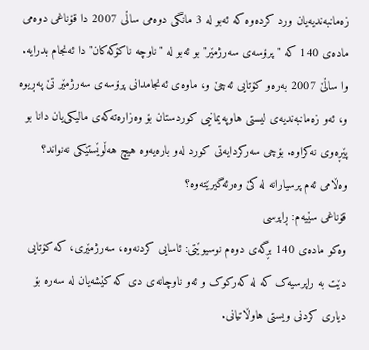زه‌مانبه‌ندیه‌یان ورد کرده‌وه‌ که‌ ئه‌بو له‌ 3 مانگی دوه‌می ساڵی 2007 دا قۆناغی دوه‌می ماده‌ی 140 که‌ "پرۆسه‌ی سه‌رژمێر" بو ئه‌بو له‌ "ناوچه‌ ناکۆکه‌کان" دا ئه‌نجام بدرایه‌.
وا ساڵێ 2007 به‌ره‌و کۆتایی ئه‌چێ و، ماوه‌ی ئه‌نجامدانی پرۆسه‌ی سه‌رژمێر تێ په‌ڕیوه‌ و، ئه‌و زه‌مانبه‌ندیه‌ی لیستی هاوپه‌یمانیی کوردستان بۆ وه‌زاره‌ته‌که‌ی مالیکی‌یان دانا بو پێڕه‌وی نه‌کراوه‌. بۆچی سه‌رکردایه‌تی کورد له‌و باره‌یه‌وه‌ هیچ هه‌ڵوێستێکی نه‌نواند؟
وه‌ڵامی ئه‌م پرسیارانه‌ له‌ کێ وه‌رئه‌گیرێته‌وه‌؟
قۆناغی سێیه‌م: ڕاپرسی
وه‌کو ماده‌ی 140 بڕگه‌ی دوه‌م نوسیوێتی: ئاسایی کردنه‌وه‌، سه‌رژمێری، که‌ کۆتایی دێت به‌ راپرسیه‌ک که‌ له‌ که‌رکوک و ئه‌و ناوچانه‌ی دی که‌ کێشه‌یان له‌ سه‌ره‌ بۆ دیاری کردنی ویستی هاوڵاتیانی.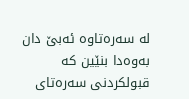له‌ سه‌ره‌تاوه‌ ئه‌بێ دان به‌وه‌دا بنێین که‌ قبولکردنی سه‌ره‌تای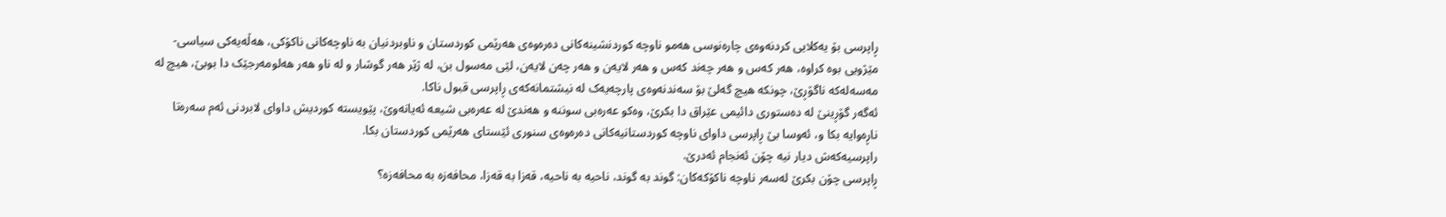ڕاپرسی بۆ یه‌کلایی کردنه‌وه‌ی چاره‌نوسی هه‌مو ناوچه‌ کوردنشینه‌کانی ده‌ره‌وه‌ی هه‌رێمی کوردستان و ناوبردنیان به‌ ناوچه‌کانی ناکۆکی، هه‌ڵه‌یه‌کی سیاسی- مێژویی بوه‌ کراوه‌، هه‌ر که‌س و هه‌ر چه‌ند که‌س و هه‌ر لایه‌ن و هه‌ر چه‌ن لایه‌ن، لێی مه‌سول بن، له‌ ژێر هه‌ر گوشار و له‌ ناو هه‌ر هه‌‌لومه‌رجێک دا بوبێ، هیچ له‌ مه‌سه‌له‌که‌ ناگۆڕێ، چونکه‌ هیچ گه‌لێ بۆ سه‌ندنه‌وه‌ی پارچه‌یه‌ک له‌ نیشتمانه‌که‌ی ڕاپرسی قبول ناکا.
ئه‌گه‌ر گۆڕینێ له‌ ده‌ستوری دائیمی عێراق دا بکرێ، وه‌کو عه‌ره‌بی سوننه‌ و هه‌ندێ له‌ عه‌ره‌بی شیعه‌ ئه‌یانه‌وێ، پێویسته‌ کوردیش داوای لابردنی ئه‌م سه‌ره‌تا ناڕه‌وایه‌ بکا و، ئه‌وسا بێ ڕاپرسی داوای ناوچه‌ کوردستانیه‌کانی ده‌ره‌وه‌ی سنوری ئێستای هه‌رێمی کوردستان بکا.
راپرسیه‌که‌ش دیار نیه‌ چۆن ئه‌نجام ئه‌درێ.
ڕاپرسی چۆن بکرێ له‌سه‌ر ناوچه‌ ناکۆکه‌کان: گوند به‌ گوند، ناحیه‌ به‌ ناحیه‌، قه‌زا به‌ قه‌زا، محافه‌زه‌ به‌ محافه‌زه‌؟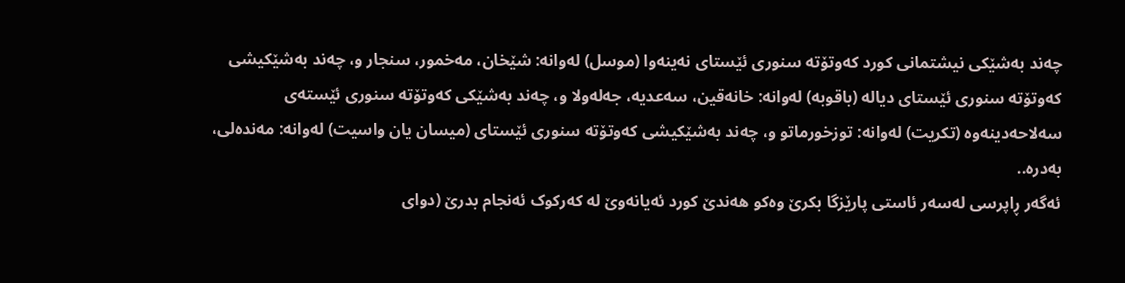چه‌ند به‌شێکی نیشتمانی کورد که‌وتۆته‌ سنوری ئێستای نه‌ینه‌وا (موسل) له‌وانه: شێخان، مه‌خمور، سنجار و، چه‌ند به‌شێکیشی که‌وتۆته‌ سنوری ئێستای دیاله (باقوبه‌) له‌وانه‌: خانه‌قین، سه‌عدیه‌، جه‌له‌ولا و، چه‌ند به‌شێکی که‌وتۆته‌ سنوری ئێسته‌ی سه‌لاحه‌دینه‌وه‌ (تکریت) له‌وانه: توزخورماتو و، چه‌ند به‌شێکیشی که‌وتۆته‌ سنوری ئێستای (میسان یان واسیت) له‌وانه: مه‌نده‌لی، به‌دره‌..
ئه‌گه‌ر ڕاپرسی له‌سه‌ر ئاستی پارێزگا بکرێ وه‌کو هه‌ندێ کورد ئه‌یانه‌وێ‌ له‌ که‌رکوک ئه‌نجام بدرێ (دوای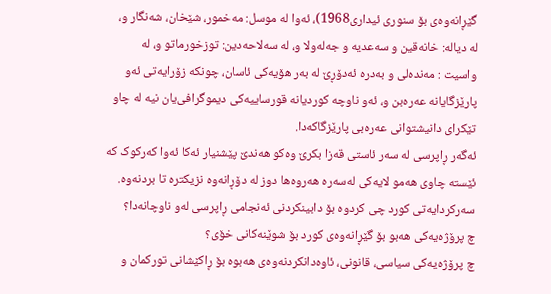گێڕانه‌وه‌ی بۆ سنوری ئیداری1968)، ئه‌وا له‌ موسل: مه‌خمور، شێخان، شه‌نگار و، له ‌دیاله‌: خانه‌قین و سه‌عدیه‌ و جه‌له‌ولا و، له‌ سه‌لاحه‌دین: توزخورماتو و، له‌ واسیت : مه‌نده‌لی و به‌دره‌ ئه‌دۆڕێ له‌ به‌ر هۆیه‌کی ئاسان، چونکه‌ زۆرایه‌تی ئه‌و پارێزگایانه‌ عه‌ره‌بن و، ئه‌و ناوچه‌ کوردیانه‌ قورساییه‌کی دیموگرافی‌یان نیه‌ له‌ چاو تێکرای دانیشتوانی عه‌ره‌بی پارێزگاکه‌دا.
ئه‌گه‌ر ڕاپرسی له‌ سه‌ر ئاستی قه‌زا بکرێ وه‌کو هه‌ندێ پێشنیار ئه‌کا ئه‌وا که‌رکوک که‌ ئێسته‌ چاوی هه‌مو لایه‌کی له‌سه‌ره‌ هه‌روه‌ها دوز له‌ دۆڕانه‌وه‌ نزیکتره‌ تا بردنه‌وه‌.
سه‌رکردایه‌تی کورد چی کردوه‌ بۆ دابینکردنی ئه‌نجامی ڕاپرسی له‌و ناوچانه‌دا؟
چ پرۆژه‌یه‌کی هه‌بو بۆ گێڕانه‌وه‌ی کورد بۆ شوێنه‌کانی خۆی؟
چ پرۆژه‌یه‌کی سیاسی، قانونی، ئاوه‌دانکردنه‌وه‌ی هه‌بوه‌ بۆ ڕاکێشانی تورکمان و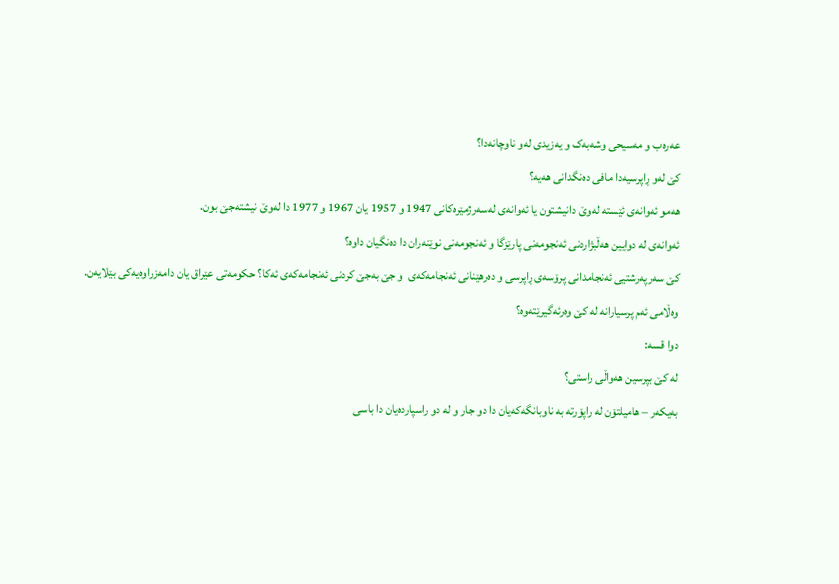عه‌ره‌ب و مه‌سیحی وشه‌به‌ک و یه‌زیدی له‌و ناوچانه‌دا؟
کێ له‌و ڕاپرسیه‌دا مافی ده‌نگدانی هه‌یه‌؟
هه‌مو ئه‌وانه‌ی ئێسته‌ له‌وێ دانیشتون یا ئه‌وانه‌ی له‌سه‌رژمێره‌کانی 1947 و 1957 یان 1967 و 1977 دا له‌وێ نیشته‌جێ بون.
ئه‌وانه‌ی له‌ دوایین هه‌ڵبژاردنی ئه‌نجومه‌نی پارێزگا و ئه‌نجومه‌نی نوێنه‌ران دا ده‌نگیان داوه‌؟
کێ سه‌رپه‌رشتیی ئه‌نجامدانی پرۆسه‌ی ڕاپرسی و ده‌رهێنانی ئه‌نجامه‌که‌ی  و جێ به‌جێ کردنی ئه‌نجامه‌که‌ی ئه‌کا؟ حکومه‌تی عێراق یان دامه‌زراوه‌یه‌کی بێلایه‌ن.
وه‌ڵامی ئه‌م پرسیارانه‌ له‌ کێ وه‌رئه‌گیرێته‌وه‌؟
دوا قسه‌:
له‌ کێ بپرسین هه‌واڵی راستی؟
به‌یکه‌ر – هامیلتۆن له‌ راپۆرته‌ به‌ ناوبانگه‌که‌یان دا دو جار و له‌ دو راسپارده‌یان دا باسی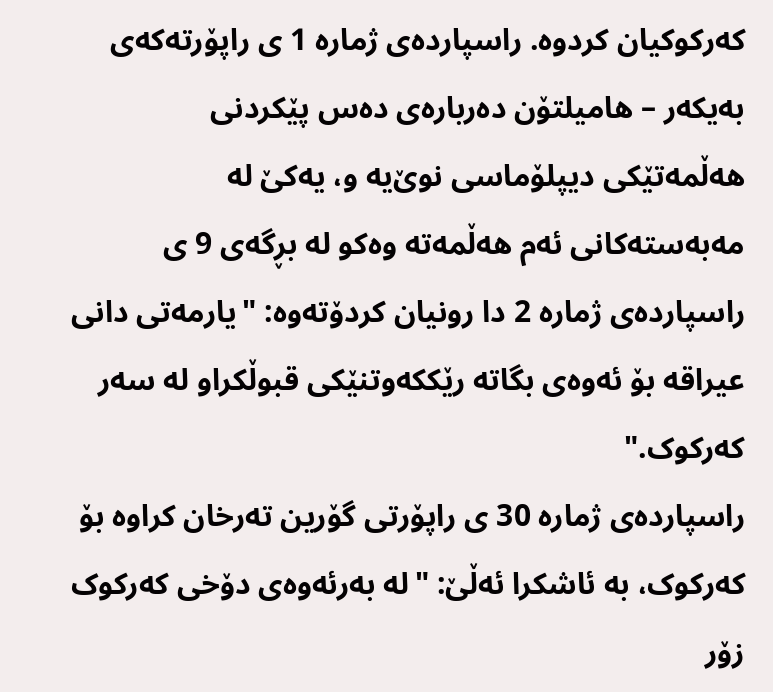که‌رکوکیان کردوه‌. راسپارده‌ی ژماره‌ 1 ی راپۆرته‌که‌ی به‌یکه‌ر – هامیلتۆن ده‌رباره‌ی ده‌س پێکردنی هه‌ڵمه‌تێکی دیپلۆماسی نوێ‌یه‌ و، یه‌کێ له‌ مه‌به‌سته‌کانی ئه‌م هه‌ڵمه‌ته‌ وه‌کو له‌ بڕگه‌ی 9 ی راسپارده‌ی ژماره‌ 2 دا رونیان کردۆته‌وه‌‌: "یارمه‌تی دانی عیراقه‌ بۆ ئه‌وه‌ی بگاته‌ رێککه‌وتنێکی قبوڵکراو له‌ سه‌ر که‌رکوک."
راسپارده‌ی ژماره‌ 30 ی راپۆرتی گۆرین ته‌رخان کراوه‌ بۆ که‌رکوک، به‌ ئاشکرا ئه‌ڵێ: "له‌ به‌رئه‌وه‌ی دۆخی که‌رکوک زۆر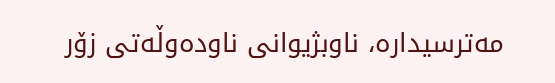مه‌ترسیداره‌، ناوبژیوانی ناوده‌وڵه‌تی زۆر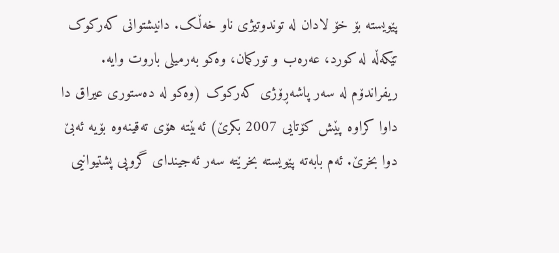پێویسته‌ بۆ خۆ لادان له‌ توندوتیژی ناو خه‌ڵک. دانیشتوانی که‌رکوک تێکه‌ڵه‌ له‌ کورد، عه‌ره‌ب و تورکمان، وه‌کو به‌رمیلی باروت وایه‌. ریفراندۆم له‌ سه‌ر پاشه‌ڕۆژی که‌رکوک (وه‌کو له‌ ده‌ستوری عیراق دا داوا کراوه‌ پێش کۆتایی 2007 بکرێ) ئه‌بێته‌ هۆی ته‌قینه‌وه‌ بۆیه‌ ئه‌بێ دوا بخرێ. ئه‌م بابه‌ته‌ پێویسته‌ بخرێته‌ سه‌ر ئه‌جیندای گروپی پشتیوانیی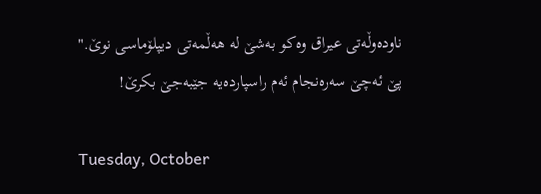ناوده‌وڵه‌تی عیراق وه‌کو به‌شێ له‌ هه‌ڵمه‌تی دیپلۆماسی نوێ."
پێ ئه‌چێ سه‌ره‌نجام ئه‌م راسپارده‌یه‌ جێبه‌جێ بکرێ!

Tuesday, October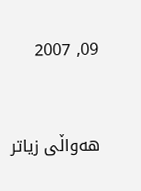09, 2007


هەواڵی زیاتر